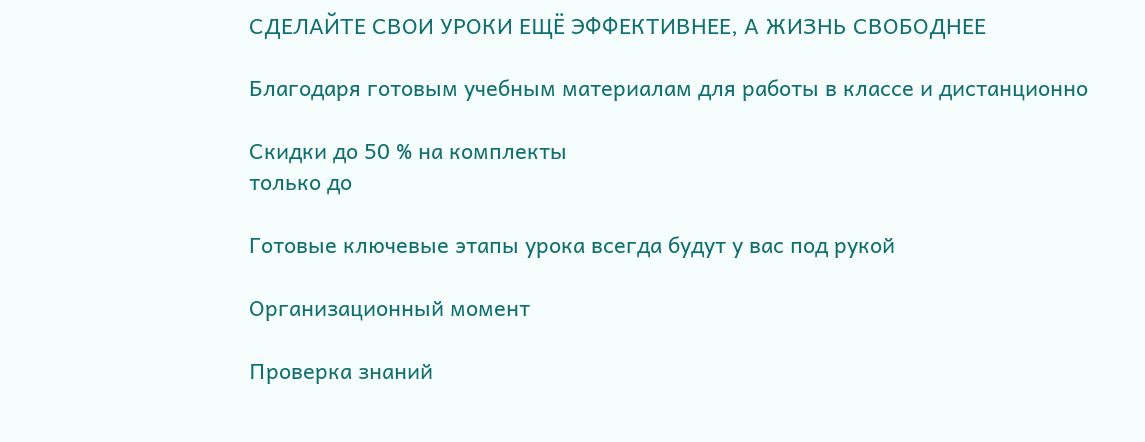СДЕЛАЙТЕ СВОИ УРОКИ ЕЩЁ ЭФФЕКТИВНЕЕ, А ЖИЗНЬ СВОБОДНЕЕ

Благодаря готовым учебным материалам для работы в классе и дистанционно

Скидки до 50 % на комплекты
только до

Готовые ключевые этапы урока всегда будут у вас под рукой

Организационный момент

Проверка знаний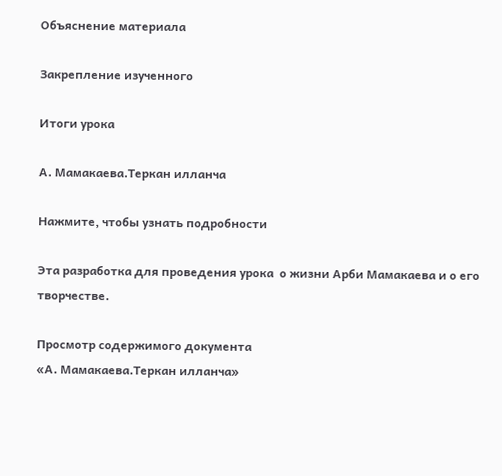Объяснение материала

Закрепление изученного

Итоги урока

А. Мамакаева.Теркан илланча

Нажмите, чтобы узнать подробности

Эта разработка для проведения урока  о жизни Арби Мамакаева и о его творчестве.

Просмотр содержимого документа
«А. Мамакаева.Теркан илланча»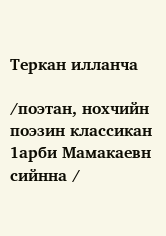Теркан илланча

/поэтан, нохчийн поэзин классикан 1арби Мамакаевн сийнна /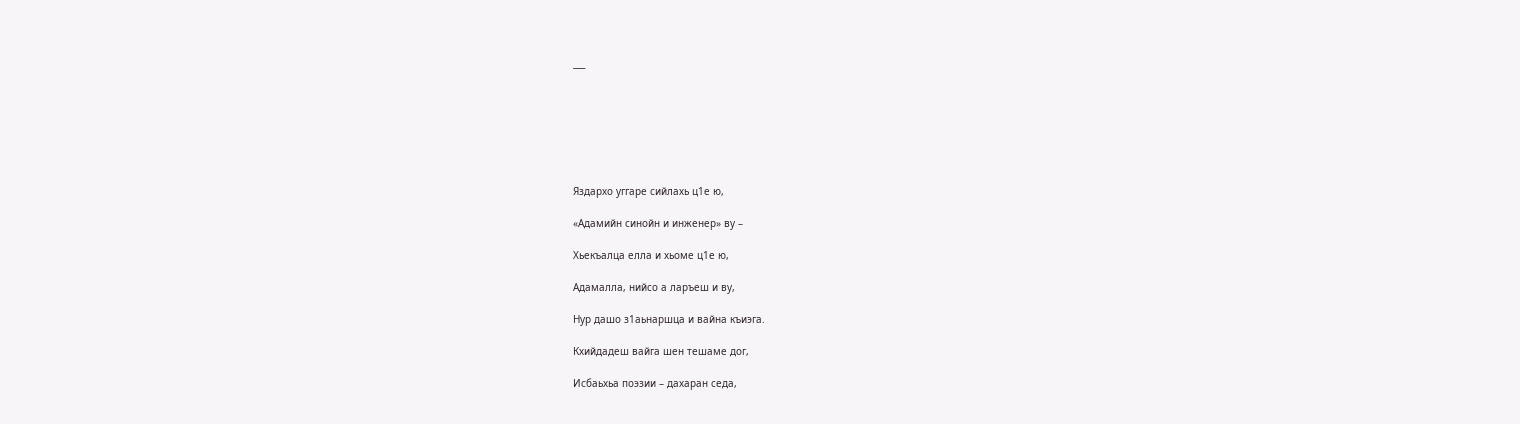___







Яздархо уггаре сийлахь ц1е ю,

«Адамийн синойн и инженер» ву –

Хьекъалца елла и хьоме ц1е ю,

Адамалла, нийсо а ларъеш и ву,

Нур дашо з1аьнаршца и вайна къиэга.

Кхийдадеш вайга шен тешаме дог,

Исбаьхьа поэзии – дахаран седа,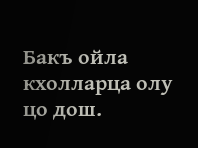Бакъ ойла кхолларца олу цо дош.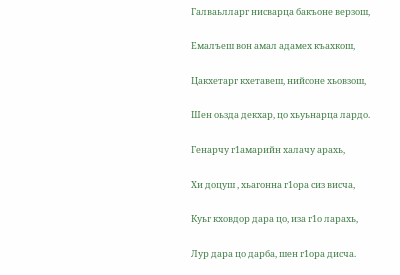Галваьлларг нисварца бакъоне верзош,

Емалъеш вон амал адамех къахкош,

Цакхетарг кхетавеш, нийсоне хьовзош,

Шен оьзда декхар, цо хьуьнарца лардо.

Генарчу г1амарийн халачу арахь,

Хи доцуш , хьагонна г1ора сиз висча,

Куьг кховдор дара цо, иза г1о ларахь,

Лур дара цо дарба, шен г1ора дисча.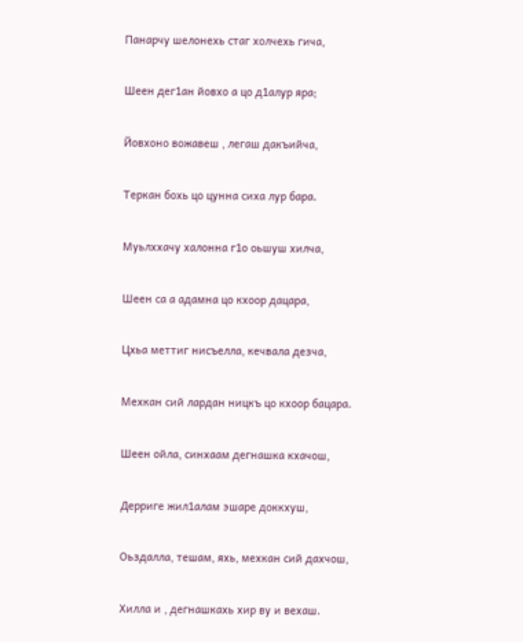Панарчу шелонехь стаг холчехь гича,

Шеен дег1ан йовхо а цо д1алур яра;

Йовхоно вожавеш , легаш дакъийча,

Теркан бохь цо цунна сиха лур бара.

Муьлххачу халонна г1о оьшуш хилча,

Шеен са а адамна цо кхоор дацара,

Цхьа меттиг нисъелла, кечвала дезча,

Мехкан сий лардан ницкъ цо кхоор бацара.

Шеен ойла, синхаам дегнашка кхачош,

Дерриге жил1алам эшаре доккхуш,

Оьздалла, тешам, яхь, мехкан сий дахчош,

Хилла и , дегнашкахь хир ву и вехаш.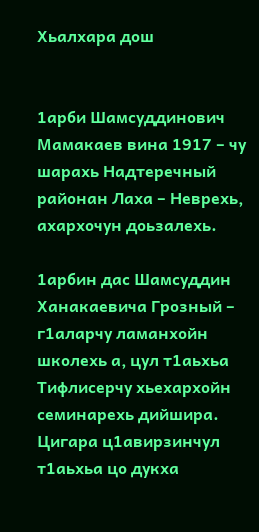Хьалхара дош


1арби Шамсуддинович Мамакаев вина 1917 – чу шарахь Надтеречный районан Лаха – Неврехь, ахархочун доьзалехь.

1арбин дас Шамсуддин Ханакаевича Грозный – г1аларчу ламанхойн школехь а, цул т1аьхьа Тифлисерчу хьехархойн семинарехь дийшира. Цигара ц1авирзинчул т1аьхьа цо дукха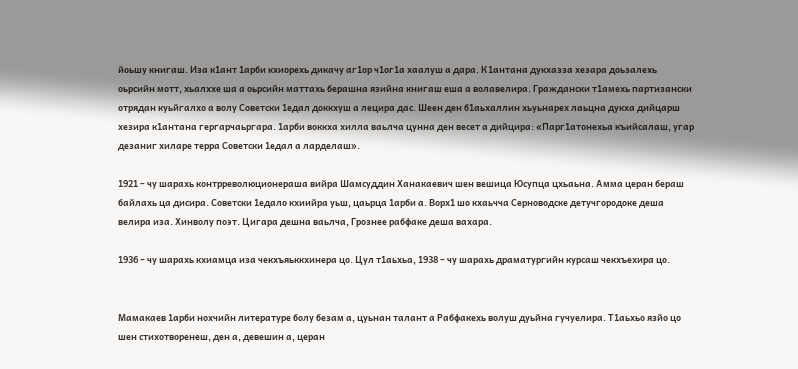йоьшу книгаш. Иза к1ант 1арби кхиорехь дикачу аг1ор ч1ог1а хаалуш а дара. К1антана дукхазза хезара доьзалехь оьрсийн мотт, хьалххе ша а оьрсийн маттахь берашна язийна книгаш еша а волавелира. Граждански т1амехь партизански отрядан куьйгалхо а волу Советски 1едал доккхуш а лецира дас. Шеен ден б1аьхаллин хьуьнарех лаьцна дукха дийцарш хезира к1антана гергарчаьргара. 1арби воккха хилла ваьлча цунна ден весет а дийцира: «Парг1атонехьа къийсалаш, угар дезаниг хиларе терра Советски 1едал а ларделаш».

1921 – чу шарахь контрреволюционераша вийра Шамсуддин Ханакаевич шен вешица Юсупца цхьаьна. Амма церан бераш байлахь ца дисира. Советски 1едало кхиийра уьш, цаьрца 1арби а. Ворх1 шо кхаьчча Серноводске детучгородоке деша велира иза. Хинволу поэт. Цигара дешна ваьлча, Грознее рабфаке деша вахара.

1936 – чу шарахь кхиамца иза чекхъяьккхинера цо. Цул т1аьхьа, 1938 – чу шарахь драматургийн курсаш чекхъехира цо.


Мамакаев 1арби нохчийн литературе болу безам а, цуьнан талант а Рабфакехь волуш дуьйна гучуелира. Т1аьхьо язйо цо шен стихотворенеш, ден а, девешин а, церан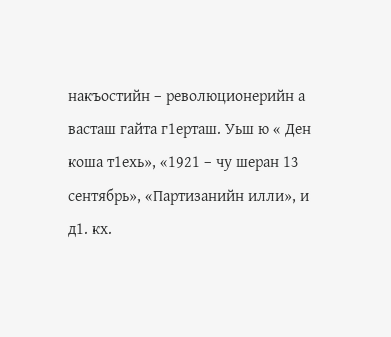накъостийн – революционерийн а васташ гайта г1ерташ. Уьш ю « Ден коша т1ехь», «1921 – чу шеран 13 сентябрь», «Партизанийн илли», и д1. кх.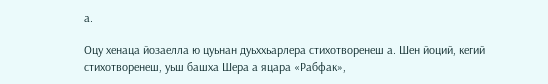а.

Оцу хенаца йозаелла ю цуьнан дуьххьарлера стихотворенеш а. Шен йоций, кегий стихотворенеш, уьш башха Шера а яцара «Рабфак»,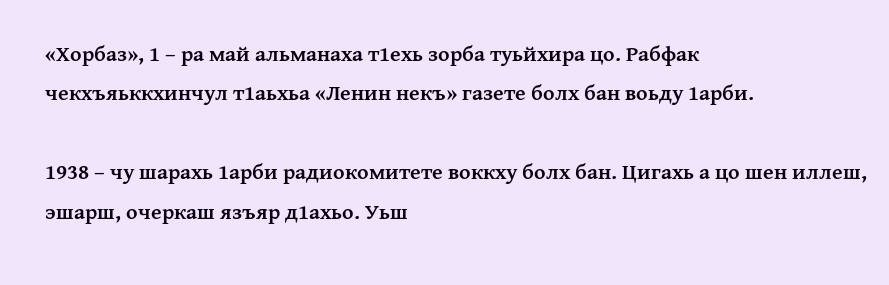«Хорбаз», 1 – ра май альманаха т1ехь зорба туьйхира цо. Рабфак чекхъяьккхинчул т1аьхьа «Ленин некъ» газете болх бан воьду 1арби.

1938 – чу шарахь 1арби радиокомитете воккху болх бан. Цигахь а цо шен иллеш, эшарш, очеркаш язъяр д1ахьо. Уьш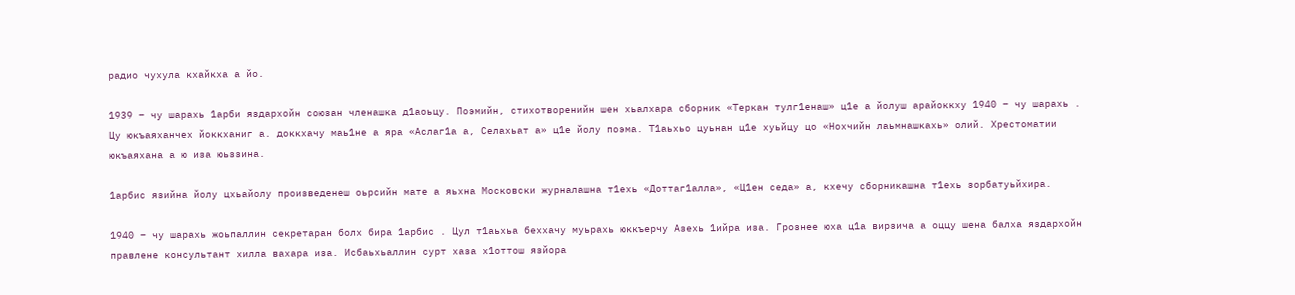радио чухула кхайкха а йо.

1939 – чу шарахь 1арби яздархойн союзан членашка д1аоьцу. Поэмийн, стихотворенийн шен хьалхара сборник «Теркан тулг1енаш» ц1е а йолуш арайоккху 1940 – чу шарахь . Цу юкъаяханчех йоккханиг а. доккхачу маь1не а яра «Аслаг1а а, Селахьат а» ц1е йолу поэма. Т1аьхьо цуьнан ц1е хуьйцу цо «Нохчийн лаьмнашкахь» олий. Хрестоматии юкъаяхана а ю иза юьззина.

1арбис язийна йолу цхьайолу произведенеш оьрсийн мате а яьхна Московски журналашна т1ехь «Доттаг1алла», «Ц1ен седа» а, кхечу сборникашна т1ехь зорбатуьйхира.

1940 – чу шарахь жоьпаллин секретаран болх бира 1арбис . Цул т1аьхьа беххачу муьрахь юккъерчу Азехь 1ийра иза. Грознее юха ц1а вирзича а оццу шена балха яздархойн правлене консультант хилла вахара иза. Исбаьхьаллин сурт хаза х1оттош язйора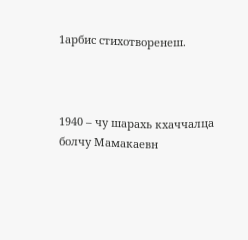1арбис стихотворенеш.



1940 – чу шарахь кхаччалца болчу Мамакаевн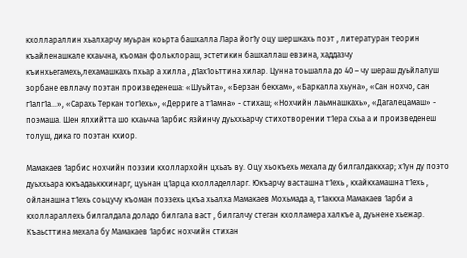кхоллараллин хьалхарчу муьран коьрта башхалла Лара йог1у оцу шершкахь поэт , литературан теорин къайленашкале кхаьчна, къоман фольклораш, эстетикин башхаллаш евзина, хаддазчу къинхьегамехь,лехамашкахь пхьар а хилла , д1ах1оьттина хилар. Цунна тоьшалла до 40 – чу шераш дуьйлалуш зорбане евллачу поэтан произведенеша: «Шуьйта», «Берзан бекхам», «Баркалла хьуна», «Сан нохчо, сан г1алг1а…», «Сарахь Теркан тог1ехь», «Дерриге а т1амна» - стихаш; «Нохчийн лаьмнашкахь», «Дагалецамаш» - поэмаша. Шен ялхийтта шо кхаьчча 1арбис язйинчу дуьххьарчу стихотворении т1ера схьа а и произведенеш толуш, дика го поэтан кхиор.

Мамакаев 1арбис нохчийн поэзии кхоллархойн цхьаъ ву. Оцу хьокъехь мехала ду билгалдаккхар; х1ун ду поэто дуьххьара юкъадаьккхинарг, цуьнан ц1арца кхолладелларг. Юкъарчу васташна т1ехь , кхайкхамашна т1ехь , ойланашна т1ехь соьцучу къоман поэзехь цкъа хьалха Мамакаев Мохьмада а, т1аккха Мамакаев 1арби а кхоллараллехь билгалдала доладо билгала васт , билгалчу стеган кхолламера халкъе а, дуьнене хьежар. Къаьсттина мехала бу Мамакаев 1арбис нохчийн стихан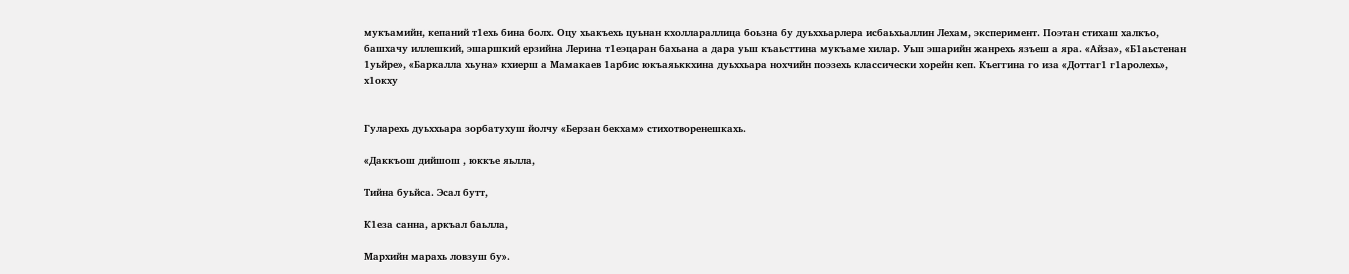мукъамийн, кепаний т1ехь бина болх. Оцу хьакъехь цуьнан кхоллараллица боьзна бу дуьххьарлера исбаьхьаллин Лехам, эксперимент. Поэтан стихаш халкъо, башхачу иллешкий, эшаршкий ерзийна Лерина т1еэцаран бахьана а дара уьш къаьсттина мукъаме хилар. Уьш эшарийн жанрехь язъеш а яра. «Айза», «Б1аьстенан 1уьйре», «Баркалла хьуна» кхиерш а Мамакаев 1арбис юкъаяьккхина дуьххьара нохчийн поэзехь классически хорейн кеп. Къеггина го иза «Доттаг1 г1аролехь», х1окху


Гуларехь дуьххьара зорбатухуш йолчу «Берзан бекхам» стихотворенешкахь.

«Даккъош дийшош , юккъе яьлла,

Тийна буьйса. Эсал бутт,

К1еза санна, аркъал баьлла,

Мархийн марахь ловзуш бу».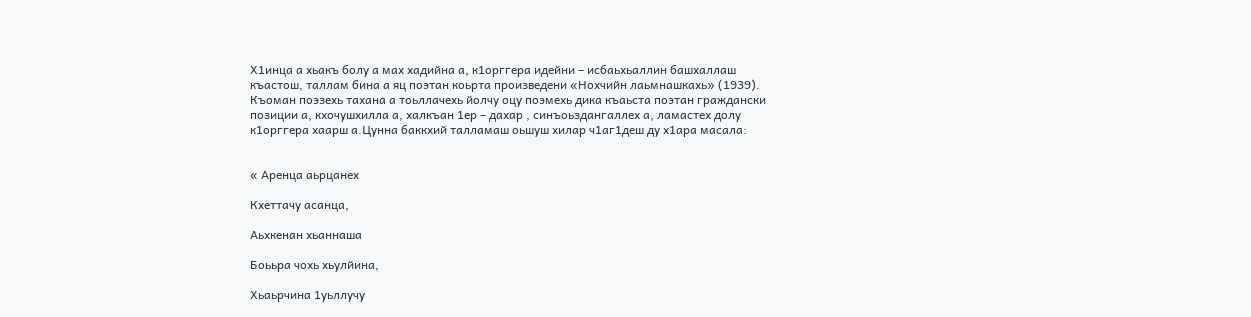Х1инца а хьакъ болу а мах хадийна а, к1орггера идейни – исбаьхьаллин башхаллаш къастош, таллам бина а яц поэтан коьрта произведени «Нохчийн лаьмнашкахь» (1939). Къоман поэзехь тахана а тоьллачехь йолчу оцу поэмехь дика къаьста поэтан граждански позиции а, кхочушхилла а, халкъан 1ер – дахар , синъоьздангаллех а, ламастех долу к1орггера хаарш а.Цунна баккхий талламаш оьшуш хилар ч1аг1деш ду х1ара масала:


« Аренца аьрцанех

Кхеттачу асанца,

Аьхкенан хьаннаша

Боььра чохь хьулйина,

Хьаьрчина 1уьллучу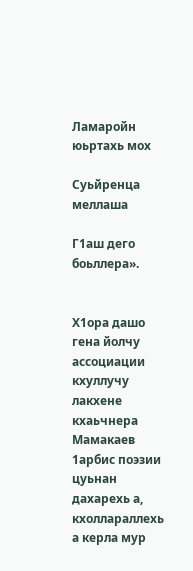Ламаройн юьртахь мох

Суьйренца меллаша

Г1аш дего боьллера».


Х1ора дашо гена йолчу ассоциации кхуллучу лакхене кхаьчнера Мамакаев 1арбис поэзии цуьнан дахарехь а, кхоллараллехь а керла мур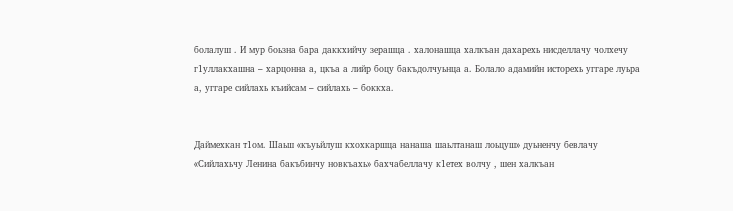болалуш . И мур боьзна бара даккхийчу зерашца . халонашца халкъан дахарехь нисделлачу чолхечу г1уллакхашна – харцонна а, цкъа а лийр боцу бакъдолчуьнца а. Болало адамийн исторехь уггаре луьра а, уггаре сийлахь къийсам – сийлахь – боккха.


Даймехкан т1ом. Шаьш «къуьйлуш кхохкаршца нанаша шаьлтанаш лоьцуш» дуьненчу бевлачу «Сийлахьчу Ленина бакъбинчу новкъахь» бахчабеллачу к1етех волчу , шен халкъан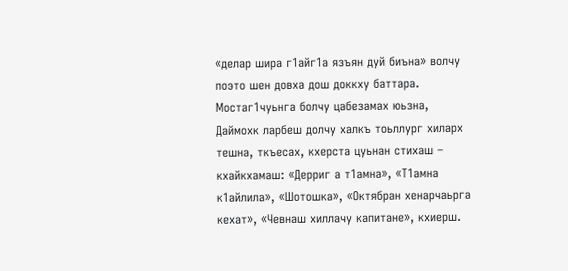«делар шира г1айг1а язъян дуй биъна» волчу поэто шен довха дош доккху баттара. Мостаг1чуьнга болчу цабезамах юьзна, Даймохк ларбеш долчу халкъ тоьллург хиларх тешна, ткъесах, кхерста цуьнан стихаш – кхайкхамаш: «Дерриг а т1амна», «Т1амна к1айлила», «Шотошка», «Октябран хенарчаьрга кехат», «Чевнаш хиллачу капитане», кхиерш.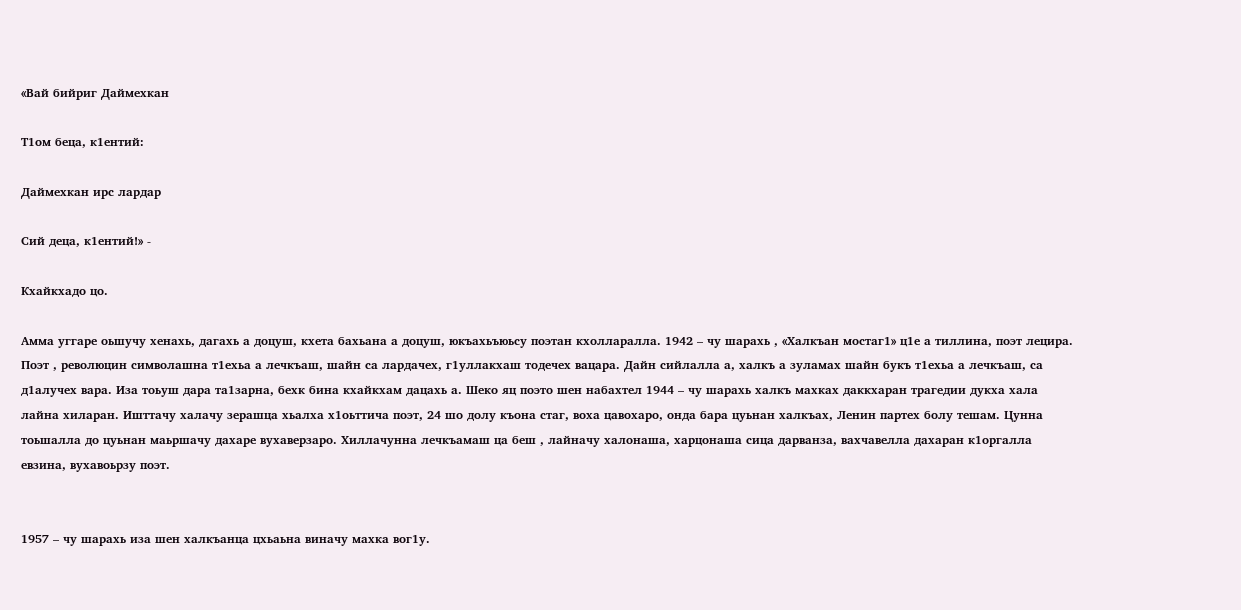«Вай бийриг Даймехкан

Т1ом беца, к1ентий:

Даймехкан ирс лардар

Сий деца, к1ентий!» -

Кхайкхадо цо.

Амма уггаре оьшучу хенахь, дагахь а доцуш, кхета бахьана а доцуш, юкъахьъюьсу поэтан кхолларалла. 1942 – чу шарахь , «Халкъан мостаг1» ц1е а тиллина, поэт лецира. Поэт , революцин символашна т1ехьа а лечкъаш, шайн са лардачех, г1уллакхаш тодечех вацара. Дайн сийлалла а, халкъ а зуламах шайн букъ т1ехьа а лечкъаш, са д1алучех вара. Иза тоьуш дара та1зарна, бехк бина кхайкхам дацахь а. Шеко яц поэто шен набахтел 1944 – чу шарахь халкъ махках даккхаран трагедии дукха хала лайна хиларан. Ишттачу халачу зерашца хьалха х1оьттича поэт, 24 шо долу къона стаг, воха цавохаро, онда бара цуьнан халкъах, Ленин партех болу тешам. Цунна тоьшалла до цуьнан маьршачу дахаре вухаверзаро. Хиллачунна лечкъамаш ца беш , лайначу халонаша, харцонаша сица дарванза, вахчавелла дахаран к1оргалла евзина, вухавоьрзу поэт.


1957 – чу шарахь иза шен халкъанца цхьаьна виначу махка вог1у.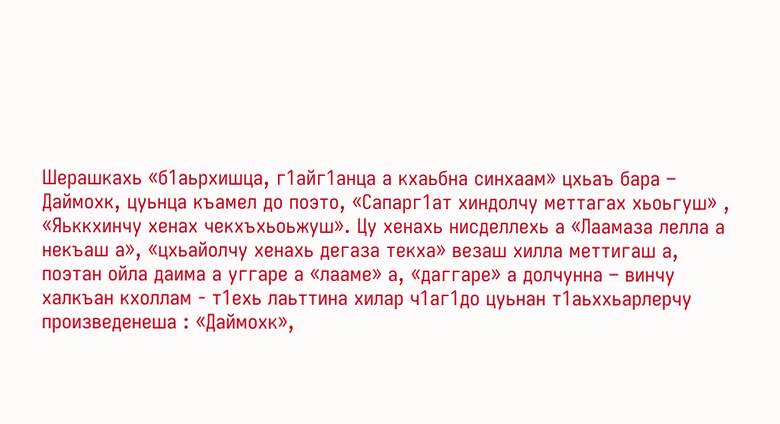Шерашкахь «б1аьрхишца, г1айг1анца а кхаьбна синхаам» цхьаъ бара – Даймохк, цуьнца къамел до поэто, «Сапарг1ат хиндолчу меттагах хьоьгуш» , «Яьккхинчу хенах чекхъхьоьжуш». Цу хенахь нисделлехь а «Лаамаза лелла а некъаш а», «цхьайолчу хенахь дегаза текха» везаш хилла меттигаш а, поэтан ойла даима а уггаре а «лааме» а, «даггаре» а долчунна – винчу халкъан кхоллам - т1ехь лаьттина хилар ч1аг1до цуьнан т1аьххьарлерчу произведенеша : «Даймохк»,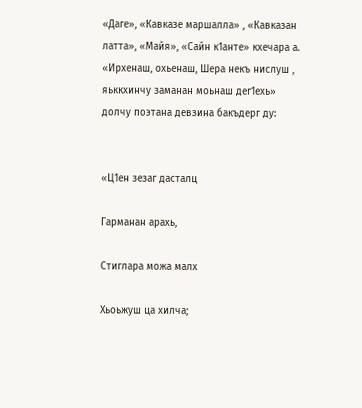«Даге», «Кавказе маршалла» , «Кавказан латта», «Майя», «Сайн к1анте» кхечара а. «Ирхенаш, охьенаш, Шера некъ нислуш , яьккхинчу заманан моьнаш дег1ехь» долчу поэтана девзина бакъдерг ду:


«Ц1ен зезаг дасталц

Гарманан арахь,

Стиглара можа малх

Хьоьжуш ца хилча;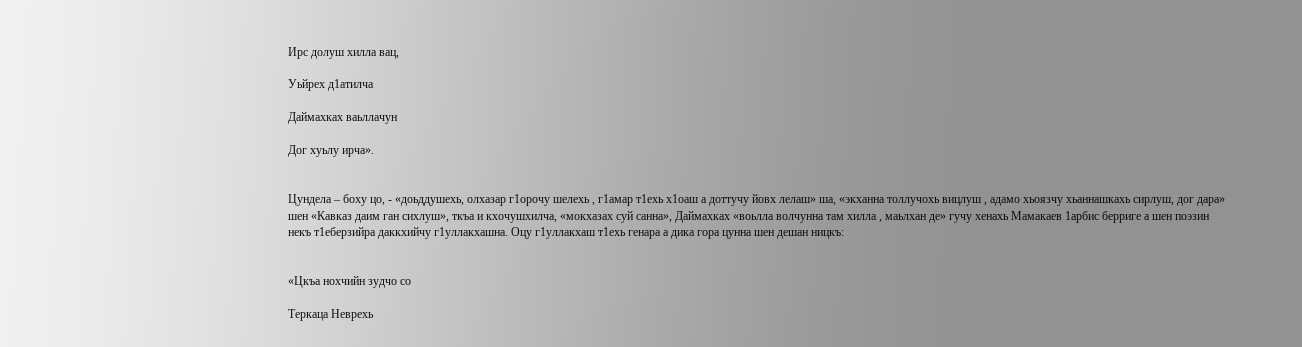Ирс долуш хилла вац,

Уьйрех д1атилча

Даймахках ваьллачун

Дог хуьлу ирча».


Цундела – боху цо, - «доьддушехь, олхазар г1орочу шелехь , г1амар т1ехь х1оаш а доттучу йовх лелаш» ша, «экханна толлучохь вицлуш , адамо хьоязчу хьаннашкахь сирлуш, дог дара» шен «Кавказ даим ган сихлуш», ткъа и кхочушхилча, «мокхазах суй санна», Даймахках «воьлла волчунна там хилла , маьлхан де» гучу хенахь Мамакаев 1арбис берриге а шен поэзин некъ т1еберзийра даккхийчу г1уллакхашна. Оцу г1уллакхаш т1ехь генара а дика гора цунна шен дешан ницкъ:


«Цкъа нохчийн зудчо со

Теркаца Неврехь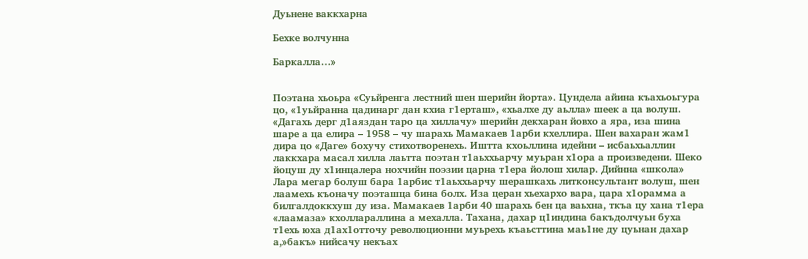Дуьнене ваккхарна

Бехке волчунна

Баркалла…»


Поэтана хьоьра «Суьйренга лестний шен шерийн йорта». Цундела айина къахьоьгура цо, «1уьйранна цадинарг дан кхиа г1ерташ», «хьалхе ду аьлла» шеек а ца волуш. «Дагахь дерг д1аяздан таро ца хиллачу» шерийн декхаран йовхо а яра, иза шина шаре а ца елира – 1958 – чу шарахь Мамакаев 1арби кхеллира. Шен вахаран жам1 дира цо «Даге» бохучу стихотворенехь. Иштта кхоьллина идейни – исбаьхьаллин лаккхара масал хилла лаьтта поэтан т1аьххьарчу муьран х1ора а произведени. Шеко йоцуш ду х1инцалера нохчийн поэзии царна т1ера йолош хилар. Дийнна «школа» Лара мегар болуш бара 1арбис т1аьххьарчу шерашкахь литконсультант волуш, шен лаамехь къоначу поэташца бина болх. Иза церан хьехархо вара, цара х1орамма а билгалдоккхуш ду иза. Мамакаев 1арби 40 шарахь бен ца ваьхна, ткъа цу хана т1ера «лаамаза» кхоллараллина а мехалла. Тахана, дахар ц1индина бакъдолчуьн буха т1ехь юха д1ах1отточу революционни муьрехь къаьсттина маь1не ду цуьнан дахар а,»бакъ» нийсачу некъах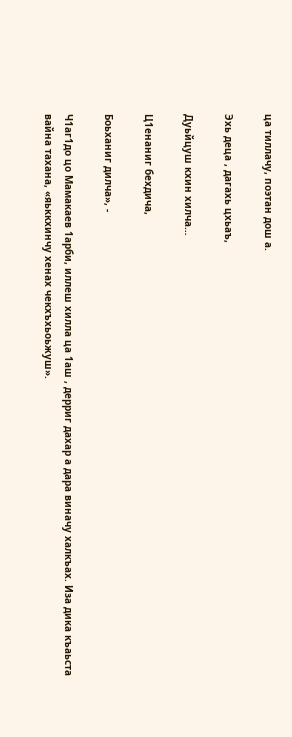ца тиллачу, поэтан дош а.

Эхь деца , дагахь цхьаъ,

Дуьйцуш кхин хилча…

Ц1енаниг бехдича,

Боьханиг дилча», -

Ч1аг1до цо Мамакаев 1арби, иллеш хилла ца 1аш , дерриг дахар а дара виначу халкъах. Иза дика къаьста вайна тахана, «яьккхинчу хенах чекхъхьоьжуш».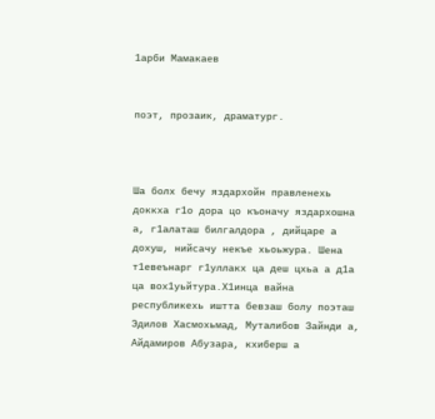1арби Мамакаев


поэт, прозаик, драматург.



Ша болх бечу яздархойн правленехь доккха г1о дора цо къоначу яздархошна а, г1алаташ билгалдора , дийцаре а дохуш, нийсачу некъе хьоьжура. Шена т1евеънарг г1уллакх ца деш цхьа а д1а ца вох1уьйтура.Х1инца вайна республикехь иштта бевзаш болу поэташ Эдилов Хасмохьмад, Муталибов Зайнди а, Айдамиров Абузара, кхиберш а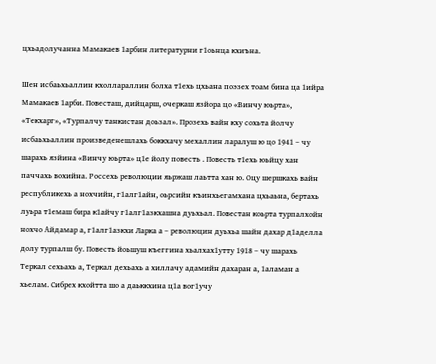цхьадолучанна Мамакаев 1арбин литературни г1оьнца кхиъна.

Шен исбаьхьаллин кхоллараллин болха т1ехь цхьана поэзех тоам бина ца 1ийра Мамакаев 1арби. Повесташ, дийцарш, очеркаш язйора цо «Винчу юьрта», «Текхарг», «Турпалчу танкистан доьзал». Прозехь вайн кху сохьта йолчу исбаьхьаллин произведенешлахь боккхачу мехаллин ларалуш ю цо 1941 – чу шарахь язйина «Винчу юьрта» ц1е йолу повесть . Повесть т1ехь юьйцу хан паччахь вохийна. Россехь революции яьржаш лаьтта хан ю. Оцу шершкахь вайн республикехь а нохчийн, г1алг1айн, оьрсийн къинхьегамхана цхьаьна, бертахь луьра т1емаш бира к1айчу г1алг1азкхашна дуьхьал. Повестан коьрта турпалхойн нохчо Айдамар а, г1алг1азкхи Ларка а – революцин дуьхьа шайн дахар д1аделла долу турпалш бу. Повесть йоьшуш къеггина хьалхах1утту 1918 – чу шарахь Теркал сехьахь а, Теркал дехьахь а хиллачу адамийн дахаран а, 1аламан а хьелам. Сибрех кхойтта шо а даьккхина ц1а вог1учу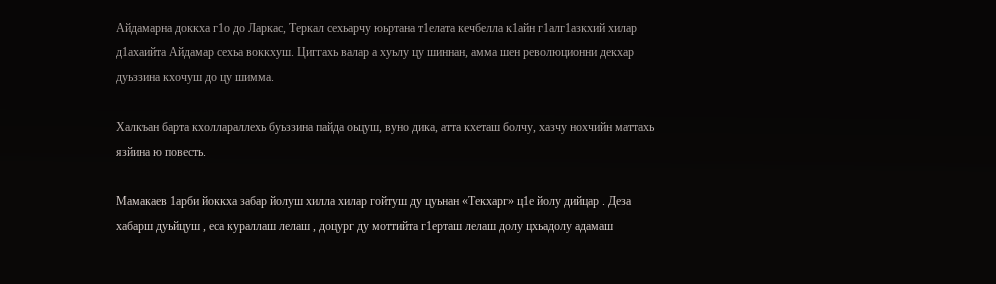Айдамарна доккха г1о до Ларкас, Теркал сехьарчу юьртана т1елата кечбелла к1айн г1алг1азкхий хилар д1ахаийта Айдамар сехьа воккхуш. Циггахь валар а хуьлу цу шиннан, амма шен революционни декхар дуьззина кхочуш до цу шимма.

Халкъан барта кхоллараллехь буьззина пайда оьцуш, вуно дика, атта кхеташ болчу, хазчу нохчийн маттахь язйина ю повесть.

Мамакаев 1арби йоккха забар йолуш хилла хилар гойтуш ду цуьнан «Текхарг» ц1е йолу дийцар . Деза хабарш дуьйцуш , еса кураллаш лелаш , доцург ду моттийта г1ерташ лелаш долу цхьадолу адамаш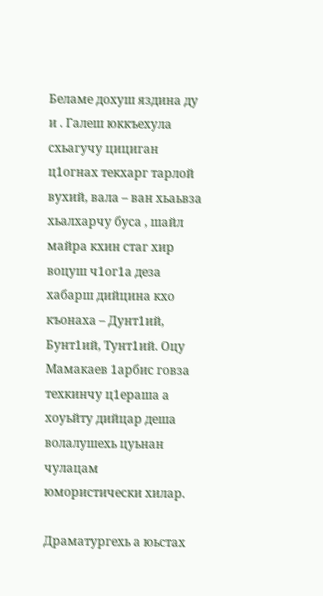Беламе дохуш яздина ду и . Галеш юккъехула схьагучу цициган ц1огнах текхарг тарлой вухий, вала – ван хьаьвза хьалхарчу буса , шайл майра кхин стаг хир воцуш ч1ог1а деза хабарш дийцина кхо къонаха – Дунт1ий, Бунт1ий, Тунт1ий. Оцу Мамакаев 1арбис говза техкинчу ц1ераша а хоуьйту дийцар деша волалушехь цуьнан чулацам юмористически хилар.

Драматургехь а юьстах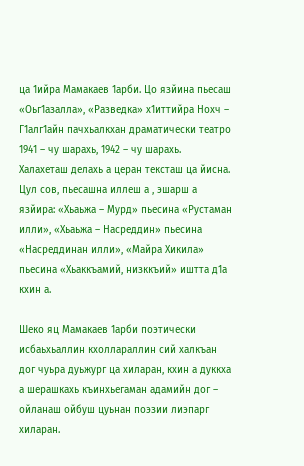ца 1ийра Мамакаев 1арби. Цо язйина пьесаш «Оьг1азалла», «Разведка» х1иттийра Нохч – Г1алг1айн пачхьалкхан драматически театро 1941 – чу шарахь, 1942 – чу шарахь. Халахеташ делахь а церан тексташ ца йисна. Цул сов, пьесашна иллеш а , эшарш а язйира: «Хьаьжа – Мурд» пьесина «Рустаман илли», «Хьаьжа – Насреддин» пьесина «Насреддинан илли», «Майра Хикила» пьесина «Хьаккъамий, низккъий» иштта д1а кхин а.

Шеко яц Мамакаев 1арби поэтически исбаьхьаллин кхоллараллин сий халкъан дог чуьра дуьжург ца хиларан, кхин а дуккха а шерашкахь къинхьегаман адамийн дог – ойланаш ойбуш цуьнан поэзии лиэпарг хиларан.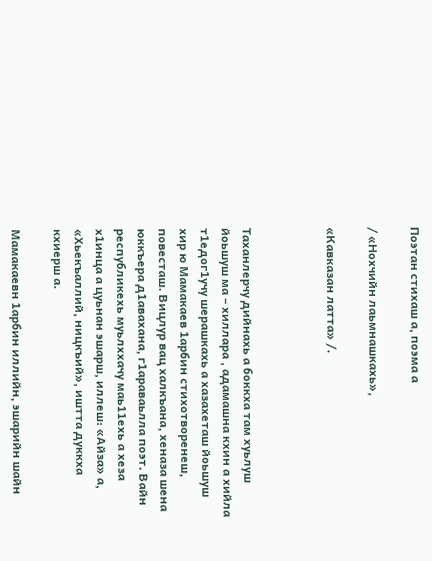Поэтан стихаш а, поэма а

/ «Нохчийн лаьмнашкахь»,

«Кавказан латта» /.



Таханлерчу дийнахь а боккха там хуьлуш йоьшуш ма – хиллара , адамашна кхин а хийла т1едог1учу шерашкахь а хазахеташ йоьшуш хир ю Мамакаев 1арбин стихотворенеш, повесташ. Вицлур вац халкъана, хеназа шена юккъера д1авахана, г1араваьлла поэт. Вайн республикехь муьлххачу маь11ехь а хеза х1инца а цуьнан эшарш, иллеш: «Айза» а, «Хьекъаллий, ницкъий», иштта дуккха кхиерш а.

Мамакаевн 1арбин иллийн, эшарийн шайн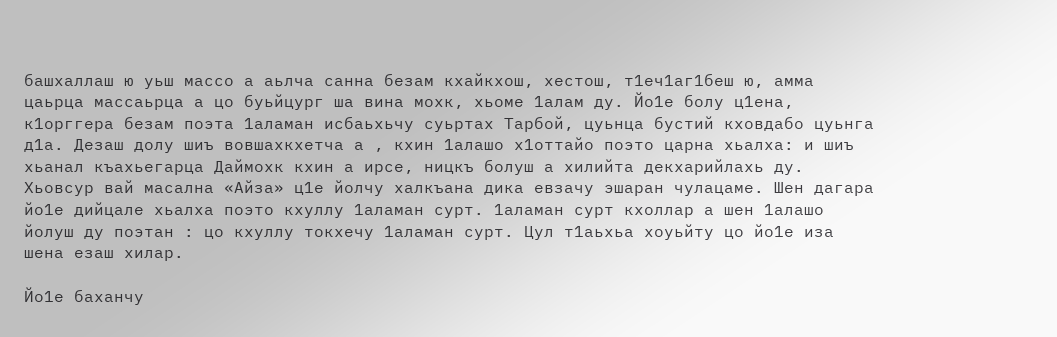башхаллаш ю уьш массо а аьлча санна безам кхайкхош, хестош, т1еч1аг1беш ю, амма цаьрца массаьрца а цо буьйцург ша вина мохк, хьоме 1алам ду. Йо1е болу ц1ена, к1орггера безам поэта 1аламан исбаьхьчу суьртах Тарбой, цуьнца бустий кховдабо цуьнга д1а. Дезаш долу шиъ вовшахкхетча а , кхин 1алашо х1оттайо поэто царна хьалха: и шиъ хьанал къахьегарца Даймохк кхин а ирсе, ницкъ болуш а хилийта декхарийлахь ду. Хьовсур вай масална «Айза» ц1е йолчу халкъана дика евзачу эшаран чулацаме. Шен дагара йо1е дийцале хьалха поэто кхуллу 1аламан сурт. 1аламан сурт кхоллар а шен 1алашо йолуш ду поэтан : цо кхуллу токхечу 1аламан сурт. Цул т1аьхьа хоуьйту цо йо1е иза шена езаш хилар.

Йо1е баханчу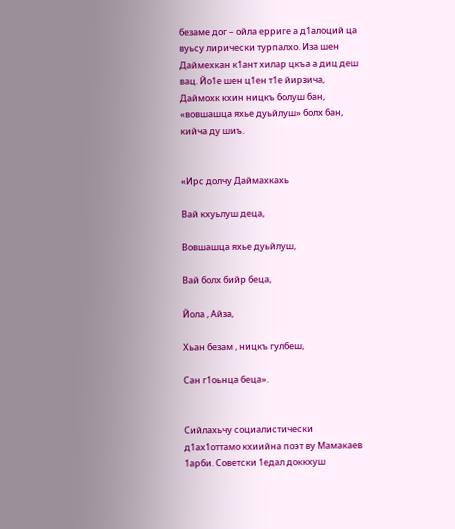безаме дог – ойла ерриге а д1алоций ца вуьсу лирически турпалхо. Иза шен Даймехкан к1ант хилар цкъа а диц деш вац. Йо1е шен ц1ен т1е йирзича, Даймохк кхин ницкъ болуш бан, «вовшашца яхье дуьйлуш» болх бан, кийча ду шиъ.


«Ирс долчу Даймахкахь

Вай кхуьлуш деца,

Вовшашца яхье дуьйлуш,

Вай болх бийр беца,

Йола , Айза,

Хьан безам , ницкъ гулбеш,

Сан г1оьнца беца».


Сийлахьчу социалистически д1ах1оттамо кхиийна поэт ву Мамакаев 1арби. Советски 1едал доккхуш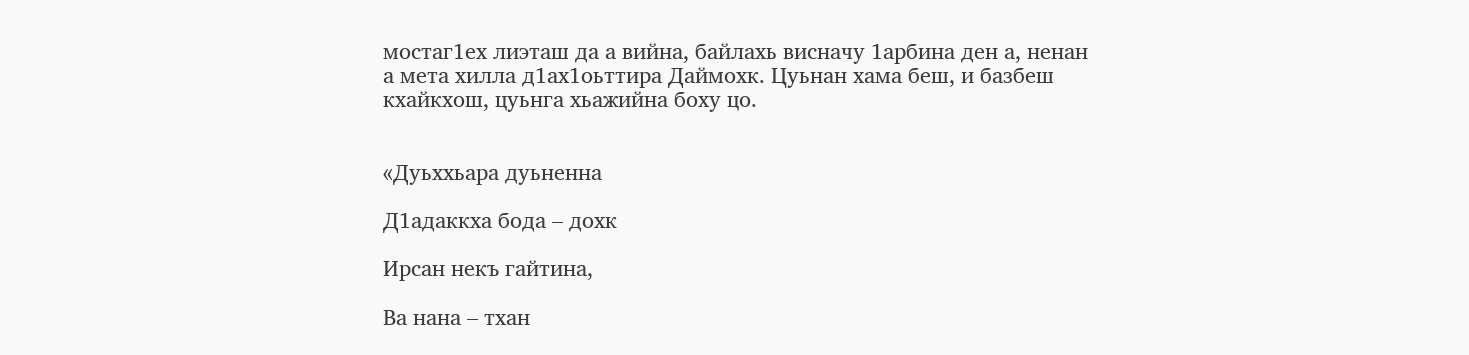мостаг1ех лиэташ да а вийна, байлахь висначу 1арбина ден а, ненан а мета хилла д1ах1оьттира Даймохк. Цуьнан хама беш, и базбеш кхайкхош, цуьнга хьажийна боху цо.


«Дуьххьара дуьненна

Д1адаккха бода – дохк

Ирсан некъ гайтина,

Ва нана – тхан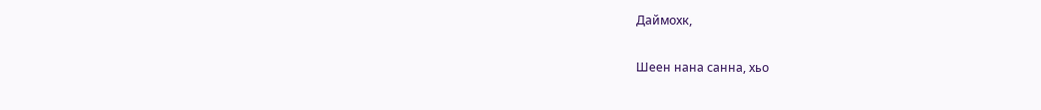Даймохк,

Шеен нана санна, хьо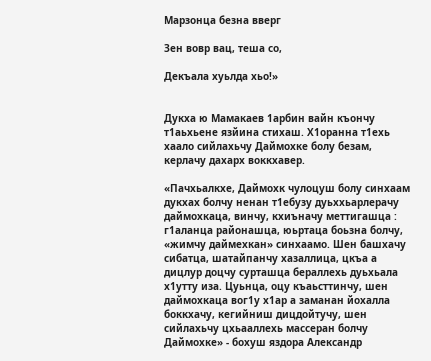Марзонца безна вверг

Зен вовр вац, теша со,

Декъала хуьлда хьо!»


Дукха ю Мамакаев 1арбин вайн къончу т1аьхьене язйина стихаш. Х1оранна т1ехь хаало сийлахьчу Даймохке болу безам, керлачу дахарх воккхавер.

«Пачхьалкхе, Даймохк чулоцуш болу синхаам дукхах болчу ненан т1ебузу дуьххьарлерачу даймохкаца, винчу, кхиъначу меттигашца : г1аланца районашца, юьртаца боьзна болчу, «жимчу даймехкан» синхаамо. Шен башхачу сибатца, шатайпанчу хазаллица, цкъа а дицлур доцчу сурташца бераллехь дуьхьала х1утту иза. Цуьнца, оцу къаьсттинчу, шен даймохкаца вог1у х1ар а заманан йохалла боккхачу, кегийниш дицдойтучу, шен сийлахьчу цхьааллехь массеран болчу Даймохке» - бохуш яздора Александр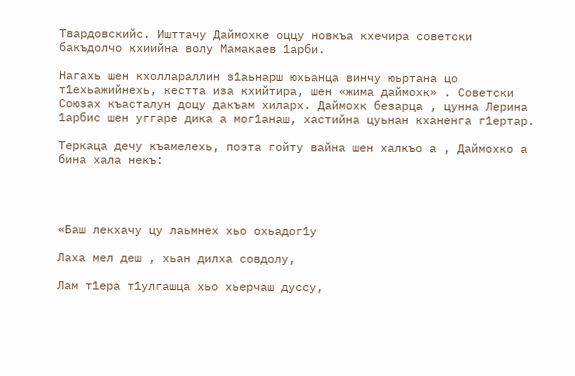Твардовскийс. Ишттачу Даймохке оццу новкъа кхечира советски бакъдолчо кхиийна волу Мамакаев 1арби.

Нагахь шен кхоллараллин з1аьнарш юхьанца винчу юьртана цо т1ехьажийнехь, кестта иза кхийтира, шен «жима даймохк» . Советски Союзах къасталун доцу дакъам хиларх. Даймохк безарца , цунна Лерина 1арбис шен уггаре дика а мог1анаш, хастийна цуьнан кханенга г1ертар.

Теркаца дечу къамелехь, поэта гойту вайна шен халкъо а , Даймохко а бина хала некъ:




«Баш лекхачу цу лаьмнех хьо охьадог1у

Лаха мел деш , хьан дилха совдолу,

Лам т1ера т1улгашца хьо хьерчаш дуссу,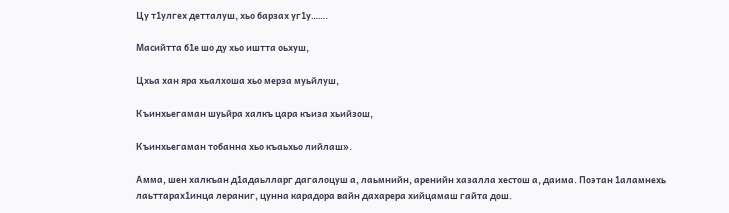Цу т1улгех детталуш, хьо барзах уг1у…….

Масийтта б1е шо ду хьо иштта оьхуш,

Цхьа хан яра хьалхоша хьо мерза муьйлуш,

Къинхьегаман шуьйра халкъ цара къиза хьийзош,

Къинхьегаман тобанна хьо къаьхьо лийлаш».

Амма, шен халкъан д1адаьлларг дагалоцуш а, лаьмнийн, аренийн хазалла хестош а, даима. Поэтан 1аламнехь лаьттарах1инца лераниг, цунна карадора вайн дахарера хийцамаш гайта дош.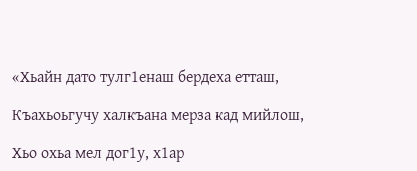«Хьайн дато тулг1енаш бердеха етташ,

Къахьоьгучу халкъана мерза кад мийлош,

Хьо охьа мел дог1у, х1ар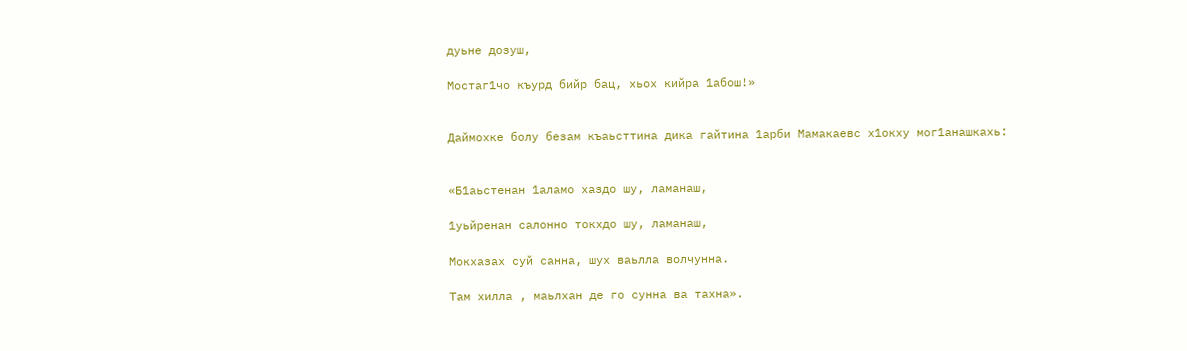дуьне дозуш,

Мостаг1чо къурд бийр бац, хьох кийра 1абош!»


Даймохке болу безам къаьсттина дика гайтина 1арби Мамакаевс х1окху мог1анашкахь:


«Б1аьстенан 1аламо хаздо шу, ламанаш,

1уьйренан салонно токхдо шу, ламанаш,

Мокхазах суй санна, шух ваьлла волчунна.

Там хилла , маьлхан де го сунна ва тахна».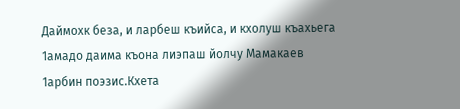Даймохк беза, и ларбеш къийса, и кхолуш къахьега 1амадо даима къона лиэпаш йолчу Мамакаев 1арбин поэзис.Кхета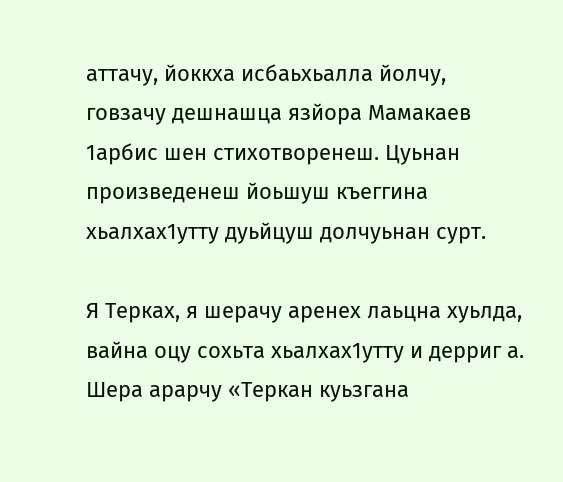аттачу, йоккха исбаьхьалла йолчу, говзачу дешнашца язйора Мамакаев 1арбис шен стихотворенеш. Цуьнан произведенеш йоьшуш къеггина хьалхах1утту дуьйцуш долчуьнан сурт.

Я Терках, я шерачу аренех лаьцна хуьлда, вайна оцу сохьта хьалхах1утту и дерриг а. Шера арарчу «Теркан куьзгана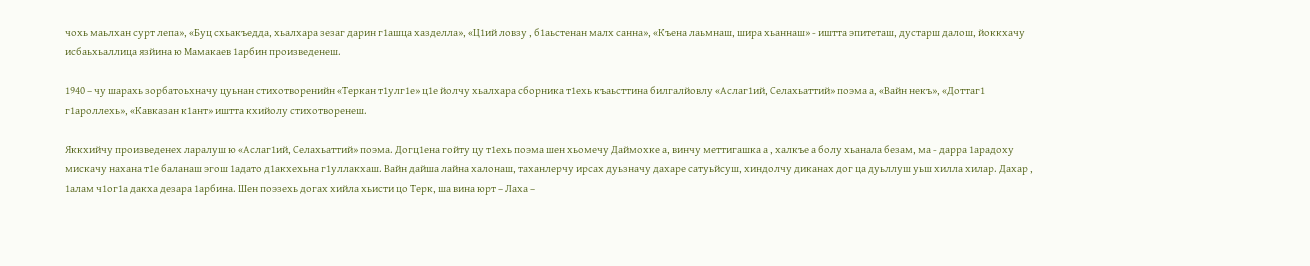чохь маьлхан сурт лепа», «Буц схьакъедда, хьалхара зезаг дарин г1ашца хазделла», «Ц1ий ловзу , б1аьстенан малх санна», «Къена лаьмнаш, шира хьаннаш» - иштта эпитеташ, дустарш далош, йоккхачу исбаьхьаллица язйина ю Мамакаев 1арбин произведенеш.

1940 – чу шарахь зорбатоьхначу цуьнан стихотворенийн «Теркан т1улг1е» ц1е йолчу хьалхара сборника т1ехь къаьсттина билгалйовлу «Аслаг1ий, Селахьаттий» поэма а, «Вайн некъ», «Доттаг1 г1ароллехь», «Кавказан к1ант» иштта кхийолу стихотворенеш.

Яккхийчу произведенех ларалуш ю «Аслаг1ий, Селахьаттий» поэма. Догц1ена гойту цу т1ехь поэма шен хьомечу Даймохке а, винчу меттигашка а , халкъе а болу хьанала безам, ма - дарра 1арадоху мискачу нахана т1е баланаш эгош 1адато д1акхехьна г1уллакхаш. Вайн дайша лайна халонаш, таханлерчу ирсах дуьзначу дахаре сатуьйсуш, хиндолчу диканах дог ца дуьллуш уьш хилла хилар. Дахар , 1алам ч1ог1а дакха дезара 1арбина. Шен поэзехь догах хийла хьисти цо Терк, ша вина юрт – Лаха –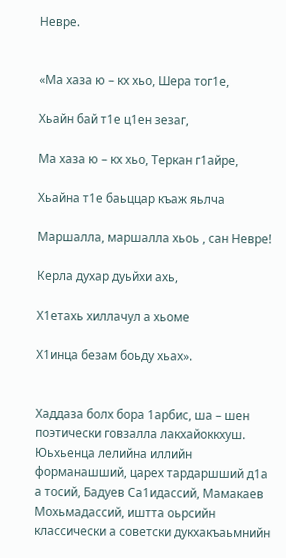Невре.


«Ма хаза ю – кх хьо, Шера тог1е,

Хьайн бай т1е ц1ен зезаг,

Ма хаза ю – кх хьо, Теркан г1айре,

Хьайна т1е баьццар къаж яьлча

Маршалла, маршалла хьоь , сан Невре!

Керла духар дуьйхи ахь,

Х1етахь хиллачул а хьоме

Х1инца безам боьду хьах».


Хаддаза болх бора 1арбис, ша – шен поэтически говзалла лакхайоккхуш. Юьхьенца лелийна иллийн форманашший, царех тардаршший д1а а тосий, Бадуев Са1идассий, Мамакаев Мохьмадассий, иштта оьрсийн классически а советски дукхакъаьмнийн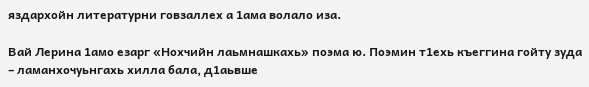яздархойн литературни говзаллех а 1ама волало иза.

Вай Лерина 1амо езарг «Нохчийн лаьмнашкахь» поэма ю. Поэмин т1ехь къеггина гойту зуда – ламанхочуьнгахь хилла бала, д1аьвше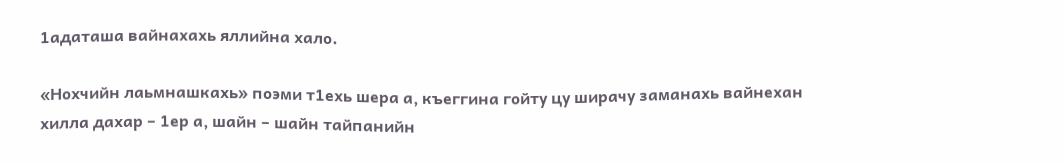1адаташа вайнахахь яллийна хало.

«Нохчийн лаьмнашкахь» поэми т1ехь шера а, къеггина гойту цу ширачу заманахь вайнехан хилла дахар – 1ер а, шайн – шайн тайпанийн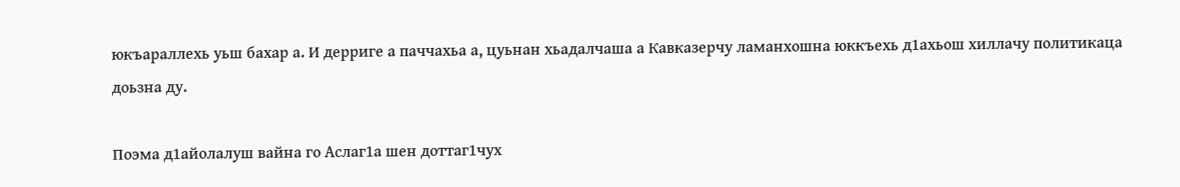юкъараллехь уьш бахар а. И дерриге а паччахьа а, цуьнан хьадалчаша а Кавказерчу ламанхошна юккъехь д1ахьош хиллачу политикаца доьзна ду.

Поэма д1айолалуш вайна го Аслаг1а шен доттаг1чух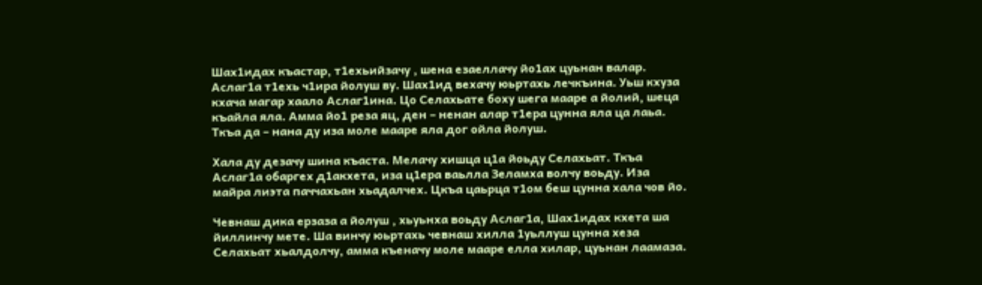Шах1идах къастар, т1ехьийзачу , шена езаеллачу йо1ах цуьнан валар. Аслаг1а т1ехь ч1ира йолуш ву. Шах1ид вехачу юьртахь лечкъина. Уьш кхуза кхача магар хаало Аслаг1ина. Цо Селахьате боху шега мааре а йолий, шеца къайла яла. Амма йо1 реза яц, ден – ненан алар т1ера цунна яла ца лаьа. Ткъа да – нана ду иза моле мааре яла дог ойла йолуш.

Хала ду дезачу шина къаста. Мелачу хишца ц1а йоьду Селахьат. Ткъа Аслаг1а обаргех д1акхета, иза ц1ера ваьлла Зеламха волчу воьду. Иза майра лиэта паччахьан хьадалчех. Цкъа цаьрца т1ом беш цунна хала чов йо.

Чевнаш дика ерзаза а йолуш , хьуьнха воьду Аслаг1а, Шах1идах кхета ша йиллинчу мете. Ша винчу юьртахь чевнаш хилла 1уьллуш цунна хеза Селахьат хьалдолчу, амма къеначу моле мааре елла хилар, цуьнан лаамаза.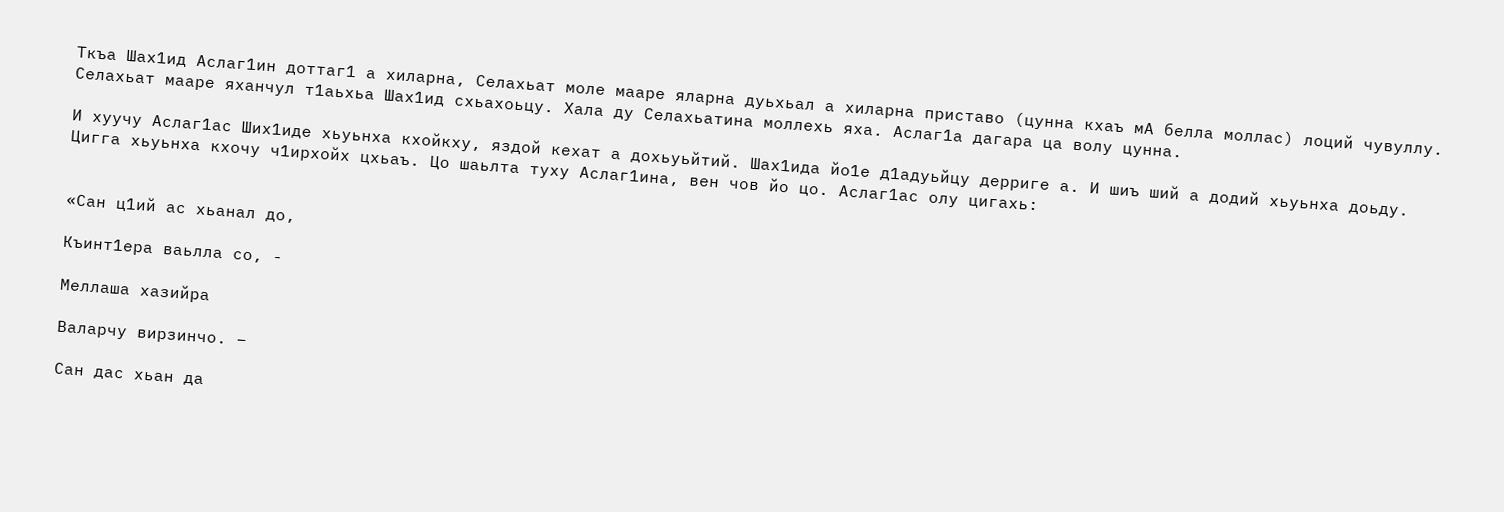Ткъа Шах1ид Аслаг1ин доттаг1 а хиларна, Селахьат моле мааре яларна дуьхьал а хиларна приставо (цунна кхаъ мА белла моллас) лоций чувуллу. Селахьат мааре яханчул т1аьхьа Шах1ид схьахоьцу. Хала ду Селахьатина моллехь яха. Аслаг1а дагара ца волу цунна.

И хуучу Аслаг1ас Ших1иде хьуьнха кхойкху, яздой кехат а дохьуьйтий. Шах1ида йо1е д1адуьйцу дерриге а. И шиъ ший а додий хьуьнха доьду. Цигга хьуьнха кхочу ч1ирхойх цхьаъ. Цо шаьлта туху Аслаг1ина, вен чов йо цо. Аслаг1ас олу цигахь:


«Сан ц1ий ас хьанал до,

Къинт1ера ваьлла со, -

Меллаша хазийра

Валарчу вирзинчо. –

Сан дас хьан да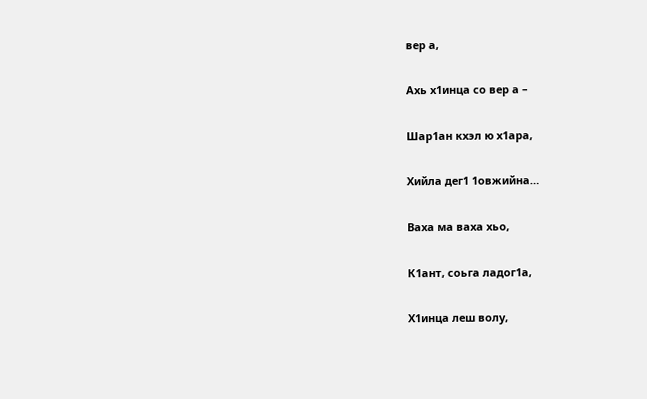вер а,

Ахь х1инца со вер а –

Шар1ан кхэл ю х1ара,

Хийла дег1 1овжийна…

Ваха ма ваха хьо,

К1ант, соьга ладог1а,

Х1инца леш волу,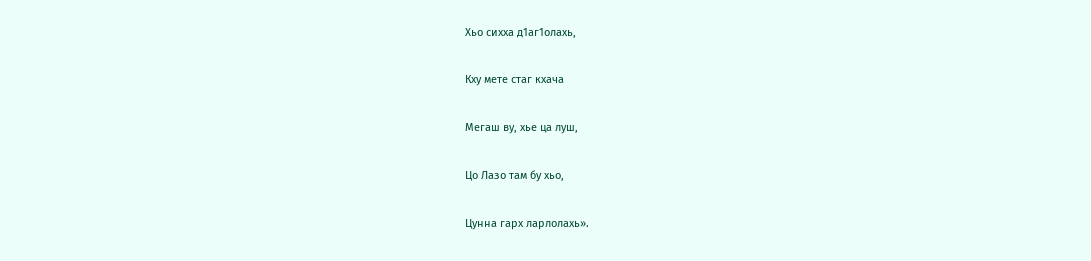Хьо сихха д1аг1олахь,

Кху мете стаг кхача

Мегаш ву, хье ца луш,

Цо Лазо там бу хьо,

Цунна гарх ларлолахь».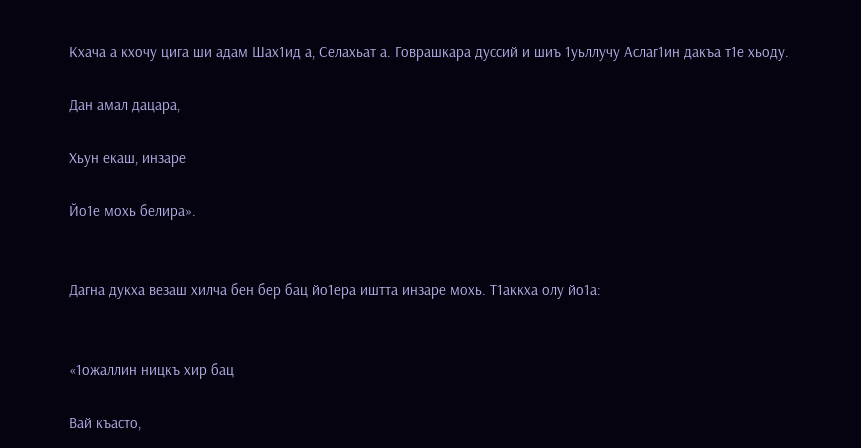Кхача а кхочу цига ши адам Шах1ид а, Селахьат а. Говрашкара дуссий и шиъ 1уьллучу Аслаг1ин дакъа т1е хьоду.

Дан амал дацара,

Хьун екаш, инзаре

Йо1е мохь белира».


Дагна дукха везаш хилча бен бер бац йо1ера иштта инзаре мохь. Т1аккха олу йо1а:


«1ожаллин ницкъ хир бац

Вай къасто,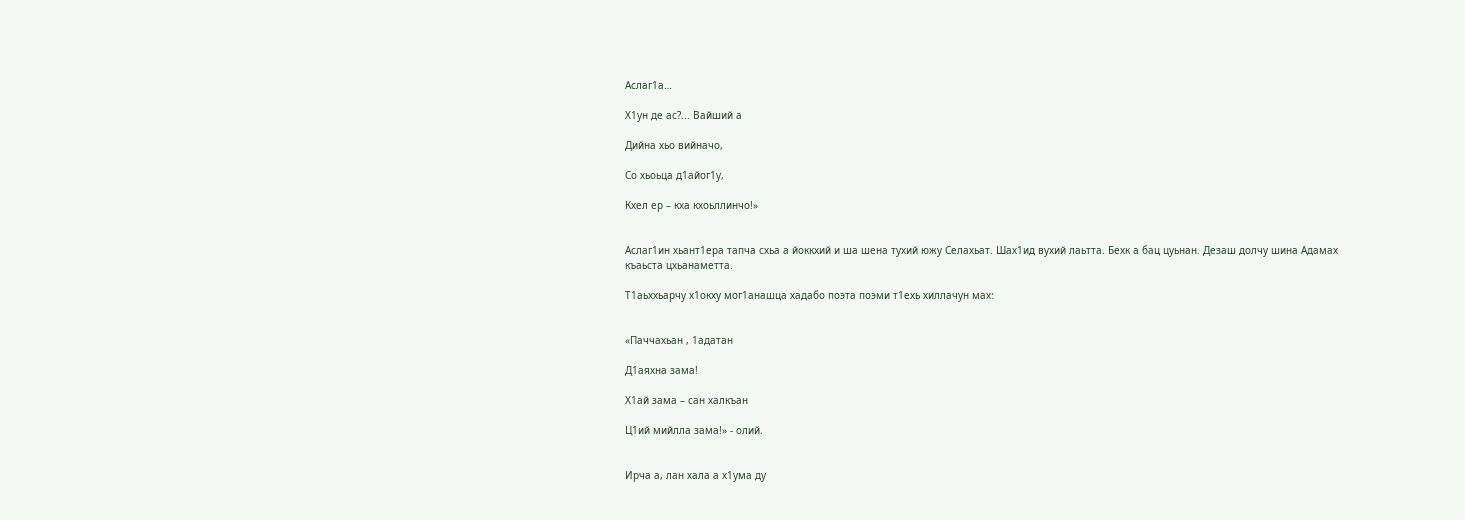Аслаг1а…

Х1ун де ас?... Вайший а

Дийна хьо вийначо,

Со хьоьца д1айог1у,

Кхел ер – кха кхоьллинчо!»


Аслаг1ин хьант1ера тапча схьа а йоккхий и ша шена тухий южу Селахьат. Шах1ид вухий лаьтта. Бехк а бац цуьнан. Дезаш долчу шина Адамах къаьста цхьанаметта.

Т1аьххьарчу х1окху мог1анашца хадабо поэта поэми т1ехь хиллачун мах:


«Паччахьан , 1адатан

Д1аяхна зама!

Х1ай зама – сан халкъан

Ц1ий мийлла зама!» - олий.


Ирча а, лан хала а х1ума ду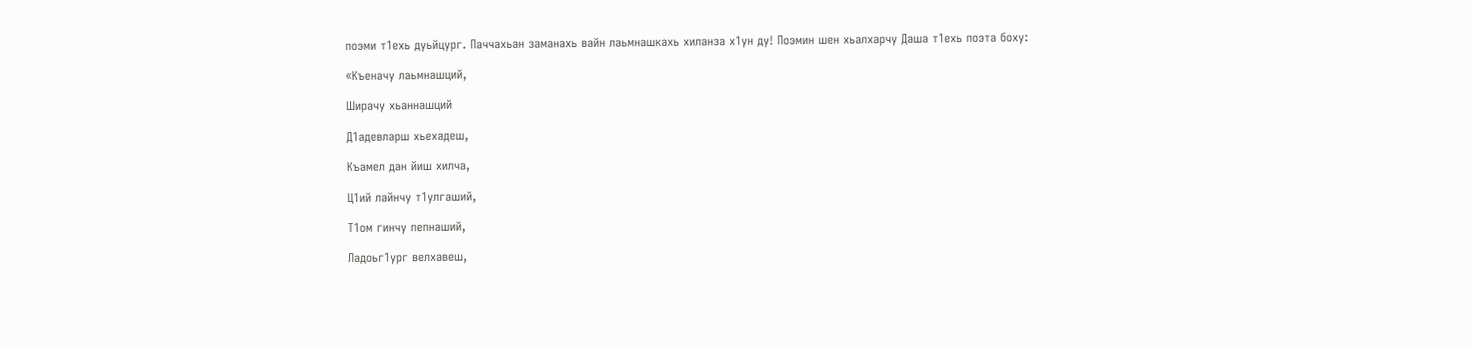поэми т1ехь дуьйцург. Паччахьан заманахь вайн лаьмнашкахь хиланза х1ун ду! Поэмин шен хьалхарчу Даша т1ехь поэта боху:

«Къеначу лаьмнашций,

Ширачу хьаннашций

Д1адевларш хьехадеш,

Къамел дан йиш хилча,

Ц1ий лайнчу т1улгаший,

Т1ом гинчу пепнаший,

Ладоьг1ург велхавеш,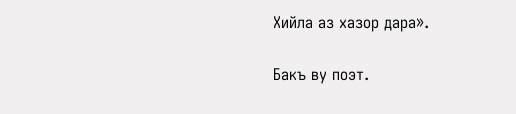Хийла аз хазор дара».

Бакъ ву поэт.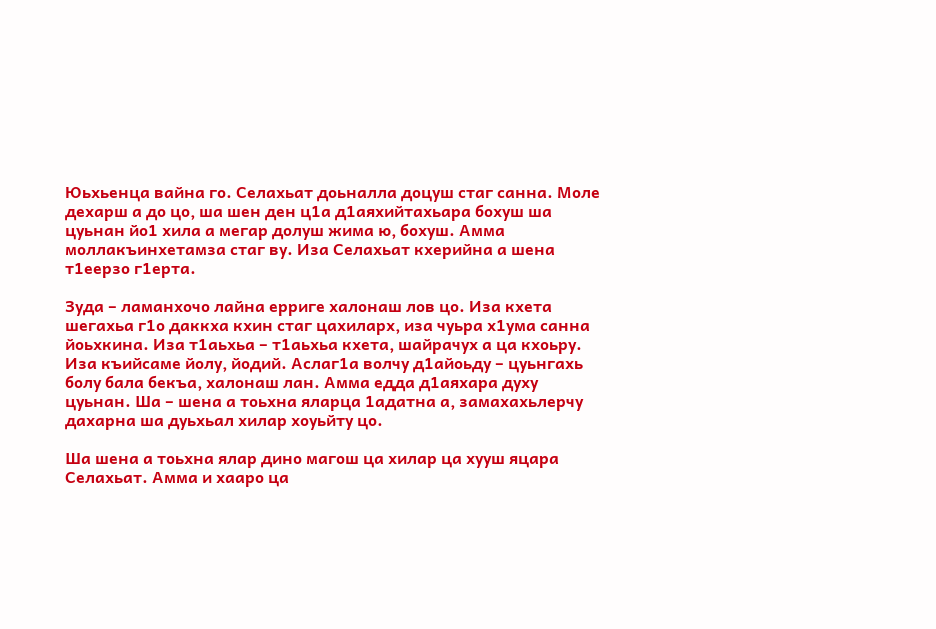Юьхьенца вайна го. Селахьат доьналла доцуш стаг санна. Моле дехарш а до цо, ша шен ден ц1а д1аяхийтахьара бохуш ша цуьнан йо1 хила а мегар долуш жима ю, бохуш. Амма моллакъинхетамза стаг ву. Иза Селахьат кхерийна а шена т1еерзо г1ерта.

Зуда – ламанхочо лайна ерриге халонаш лов цо. Иза кхета шегахьа г1о даккха кхин стаг цахиларх, иза чуьра х1ума санна йоьхкина. Иза т1аьхьа – т1аьхьа кхета, шайрачух а ца кхоьру. Иза къийсаме йолу, йодий. Аслаг1а волчу д1айоьду – цуьнгахь болу бала бекъа, халонаш лан. Амма едда д1аяхара духу цуьнан. Ша – шена а тоьхна яларца 1адатна а, замахахьлерчу дахарна ша дуьхьал хилар хоуьйту цо.

Ша шена а тоьхна ялар дино магош ца хилар ца хууш яцара Селахьат. Амма и хааро ца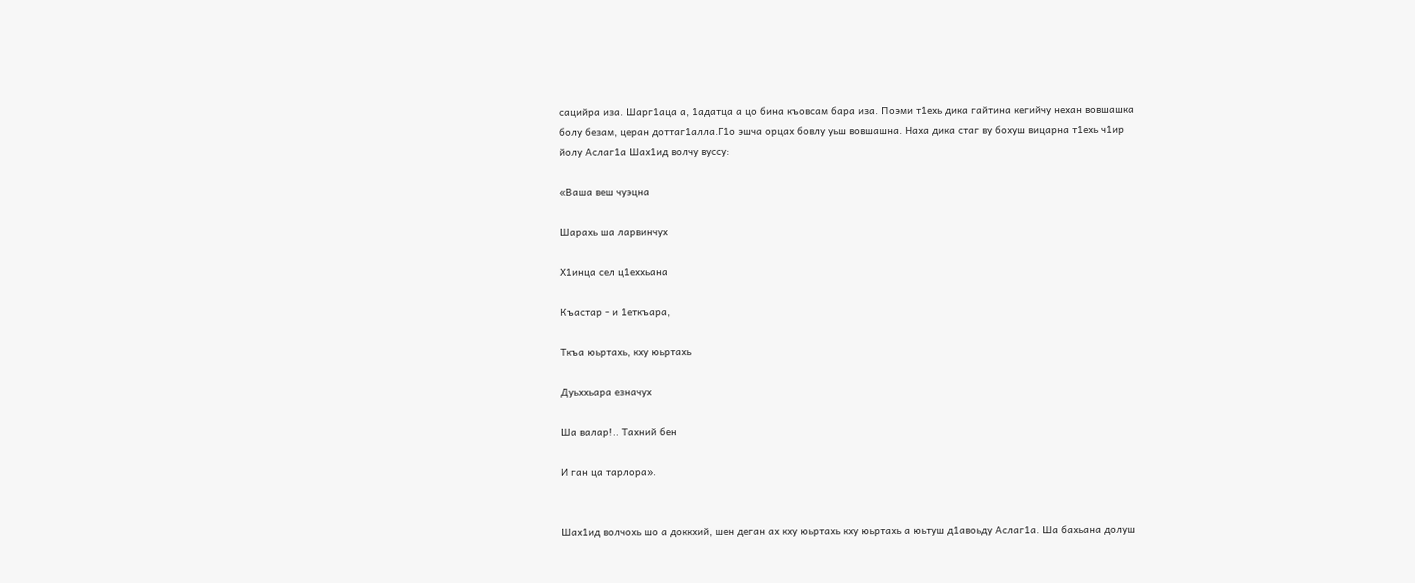сацийра иза. Шарг1аца а, 1адатца а цо бина къовсам бара иза. Поэми т1ехь дика гайтина кегийчу нехан вовшашка болу безам, церан доттаг1алла.Г1о эшча орцах бовлу уьш вовшашна. Наха дика стаг ву бохуш вицарна т1ехь ч1ир йолу Аслаг1а Шах1ид волчу вуссу:

«Ваша веш чуэцна

Шарахь ша ларвинчух

Х1инца сел ц1еххьана

Къастар - и 1еткъара,

Ткъа юьртахь, кху юьртахь

Дуьххьара езначух

Ша валар!.. Тахний бен

И ган ца тарлора».


Шах1ид волчохь шо а доккхий, шен деган ах кху юьртахь кху юьртахь а юьтуш д1авоьду Аслаг1а. Ша бахьана долуш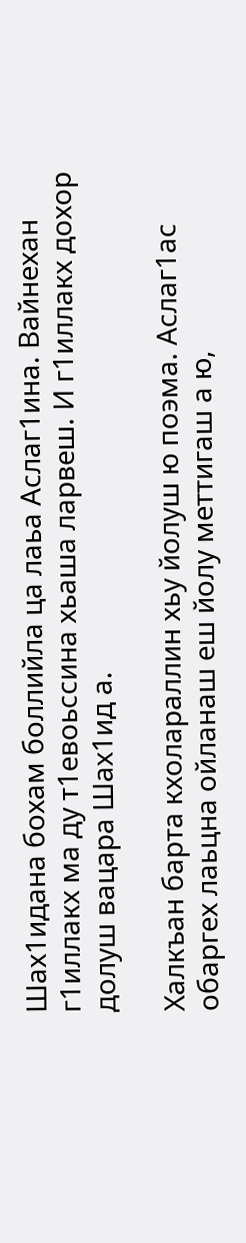Шах1идана бохам боллийла ца лаьа Аслаг1ина. Вайнехан г1иллакх ма ду т1евоьссина хьаша ларвеш. И г1иллакх дохор долуш вацара Шах1ид а.

Халкъан барта кхолараллин хьу йолуш ю поэма. Аслаг1ас обаргех лаьцна ойланаш еш йолу меттигаш а ю,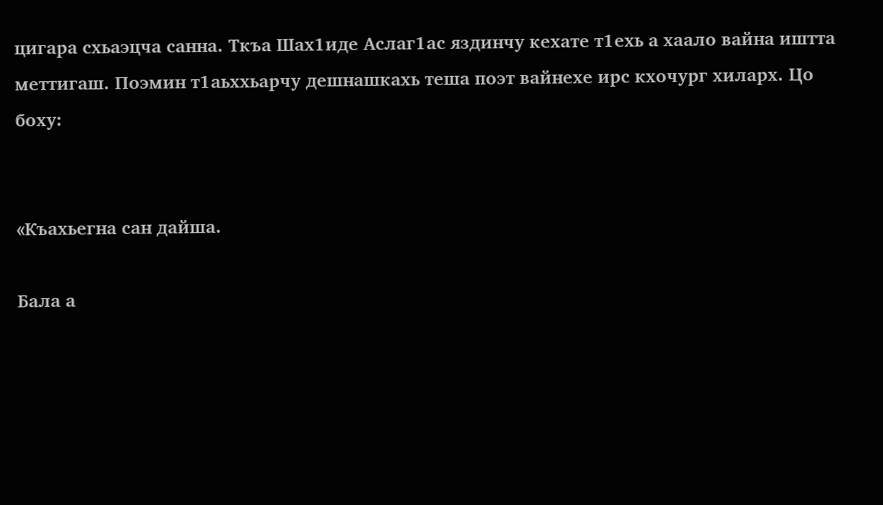цигара схьаэцча санна. Ткъа Шах1иде Аслаг1ас яздинчу кехате т1ехь а хаало вайна иштта меттигаш. Поэмин т1аьххьарчу дешнашкахь теша поэт вайнехе ирс кхочург хиларх. Цо боху:


«Къахьегна сан дайша.

Бала а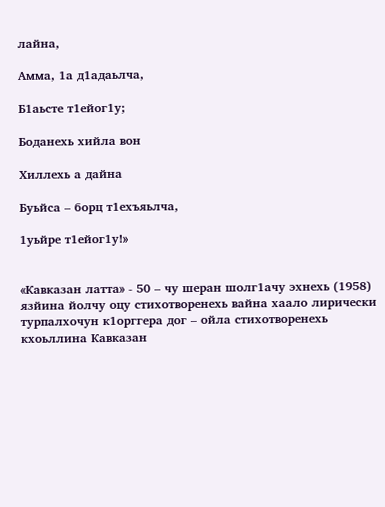лайна,

Амма, 1а д1адаьлча,

Б1аьсте т1ейог1у;

Боданехь хийла вон

Хиллехь а дайна

Буьйса – борц т1ехъяьлча,

1уьйре т1ейог1у!»


«Кавказан латта» - 50 – чу шеран шолг1ачу эхнехь (1958) язйина йолчу оцу стихотворенехь вайна хаало лирически турпалхочун к1орггера дог – ойла стихотворенехь кхоьллина Кавказан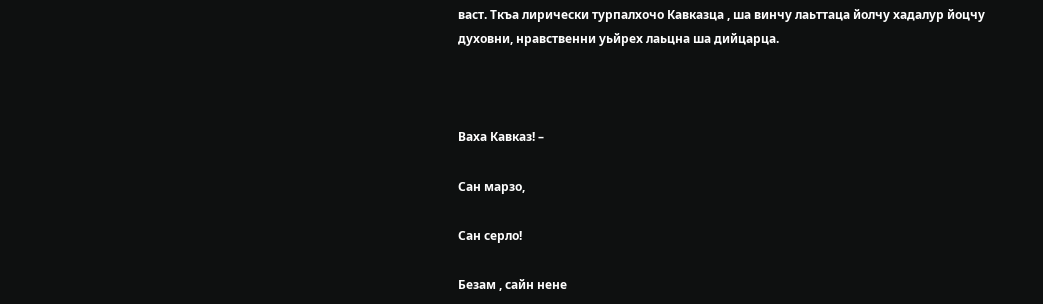васт. Ткъа лирически турпалхочо Кавказца , ша винчу лаьттаца йолчу хадалур йоцчу духовни, нравственни уьйрех лаьцна ша дийцарца.



Ваха Кавказ! –

Сан марзо,

Сан серло!

Безам , сайн нене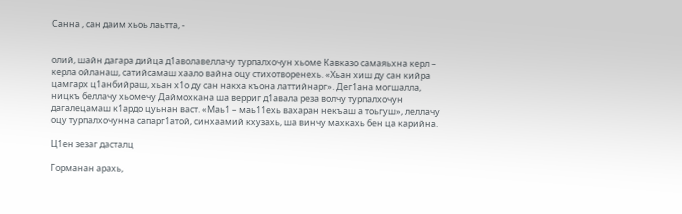Санна , сан даим хьоь лаьтта, -


олий, шайн дагара дийца д1аволавеллачу турпалхочун хьоме Кавказо самаяьхна керл – керла ойланаш, сатийсамаш хаало вайна оцу стихотворенехь. «Хьан хиш ду сан кийра цамгарх ц1анбийраш, хьан х1о ду сан накха къона латтийнарг». Дег1ана могшалла, ницкъ беллачу хьомечу Даймохкана ша верриг д1авала реза волчу турпалхочун дагалецамаш к1ардо цуьнан васт. «Маь1 – маь11ехь вахаран некъаш а тоьгуш», леллачу оцу турпалхочунна сапарг1атой, синхаамий кхузахь, ша винчу махкахь бен ца карийна.

Ц1ен зезаг дасталц

Горманан арахь,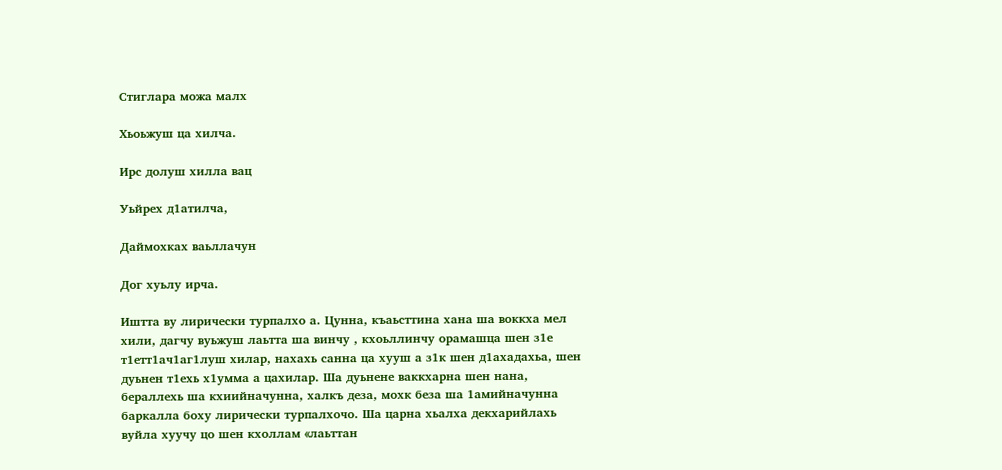Стиглара можа малх

Хьоьжуш ца хилча.

Ирс долуш хилла вац

Уьйрех д1атилча,

Даймохках ваьллачун

Дог хуьлу ирча.

Иштта ву лирически турпалхо а. Цунна, къаьсттина хана ша воккха мел хили, дагчу вуьжуш лаьтта ша винчу , кхоьллинчу орамашца шен з1е т1етт1ач1аг1луш хилар, нахахь санна ца хууш а з1к шен д1ахадахьа, шен дуьнен т1ехь х1умма а цахилар. Ша дуьнене ваккхарна шен нана, бераллехь ша кхиийначунна, халкъ деза, мохк беза ша 1амийначунна баркалла боху лирически турпалхочо. Ша царна хьалха декхарийлахь вуйла хуучу цо шен кхоллам «лаьттан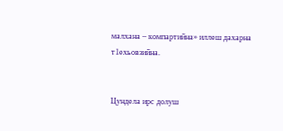малхана – компартийна» иллеш дахарна т1ехьовзийна.


Цундела ирс долуш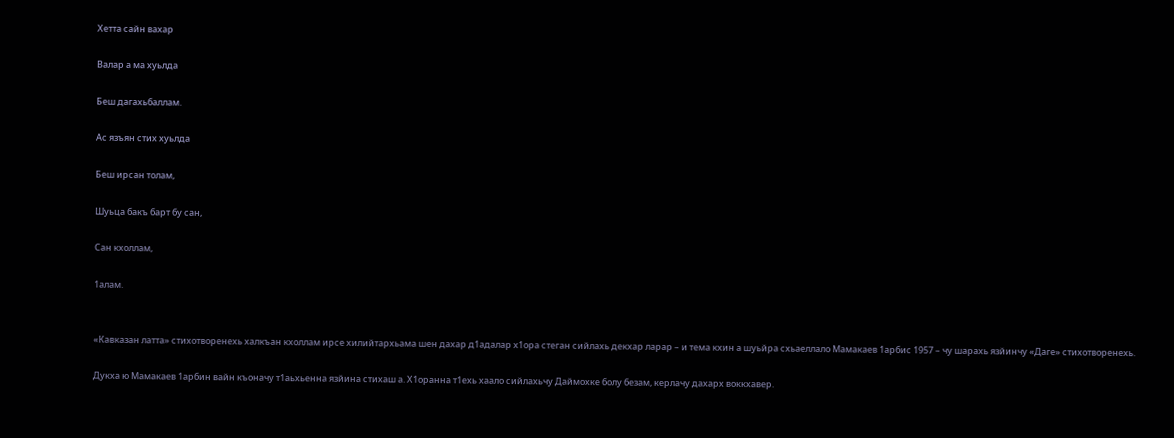Хетта сайн вахар

Валар а ма хуьлда

Беш дагахьбаллам.

Ас язъян стих хуьлда

Беш ирсан толам,

Шуьца бакъ барт бу сан,

Сан кхоллам,

1алам.


«Кавказан латта» стихотворенехь халкъан кхоллам ирсе хилийтархьама шен дахар д1адалар х1ора стеган сийлахь декхар ларар – и тема кхин а шуьйра схьаеллало Мамакаев 1арбис 1957 – чу шарахь язйинчу «Даге» стихотворенехь.

Дукха ю Мамакаев 1арбин вайн къоначу т1аьхьенна язйина стихаш а. Х1оранна т1ехь хаало сийлахьчу Даймохке болу безам, керлачу дахарх воккхавер.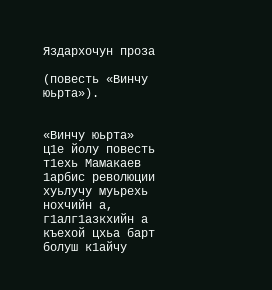Яздархочун проза

(повесть «Винчу юьрта»).


«Винчу юьрта» ц1е йолу повесть т1ехь Мамакаев 1арбис революции хуьлучу муьрехь нохчийн а, г1алг1азкхийн а къехой цхьа барт болуш к1айчу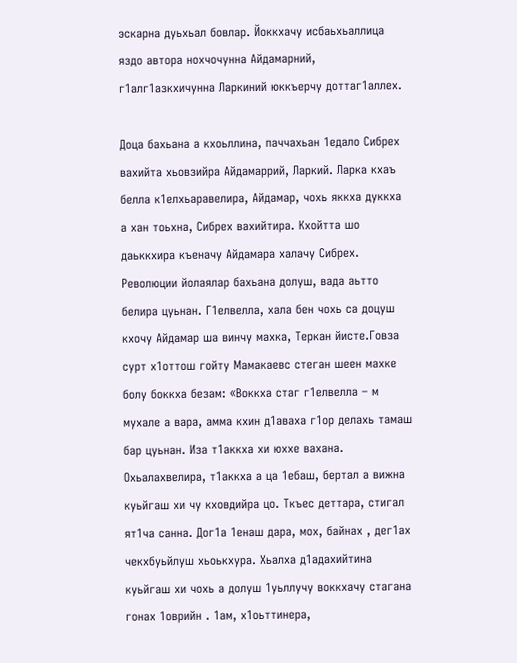эскарна дуьхьал бовлар. Йоккхачу исбаьхьаллица яздо автора нохчочунна Айдамарний, г1алг1азкхичунна Ларкиний юккъерчу доттаг1аллех.

Доца бахьана а кхоьллина, паччахьан 1едало Сибрех вахийта хьовзийра Айдамаррий, Ларкий. Ларка кхаъ белла к1елхьаравелира, Айдамар, чохь яккха дуккха а хан тоьхна, Сибрех вахийтира. Кхойтта шо даьккхира къеначу Айдамара халачу Сибрех. Революции йолаялар бахьана долуш, вада аьтто белира цуьнан. Г1елвелла, хала бен чохь са доцуш кхочу Айдамар ша винчу махка, Теркан йисте.Говза сурт х1оттош гойту Мамакаевс стеган шеен махке болу боккха безам: «Воккха стаг г1елвелла – м мухале а вара, амма кхин д1аваха г1ор делахь тамаш бар цуьнан. Иза т1аккха хи юххе вахана. Охьалахвелира, т1аккха а ца 1ебаш, бертал а вижна куьйгаш хи чу кховдийра цо. Ткъес деттара, стигал ят1ча санна. Дог1а 1енаш дара, мох, байнах , дег1ах чекхбуьйлуш хьоькхура. Хьалха д1адахийтина куьйгаш хи чохь а долуш 1уьллучу воккхачу стагана гонах 1оврийн . 1ам, х1оьттинера,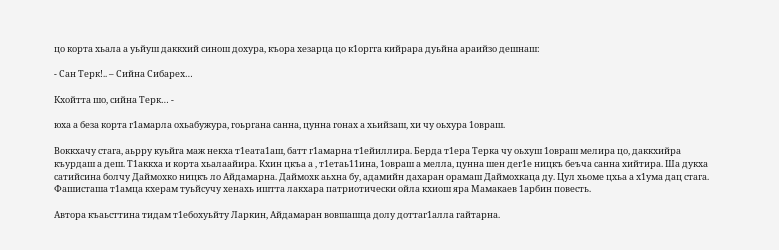цо корта хьала а уьйуш даккхий синош дохура, къора хезарца цо к1оргга кийрара дуьйна араийзо дешнаш:

- Сан Терк!.. – Сийна Сибарех…

Кхойтта шо, сийна Терк… -

юха а беза корта г1амарла охьабужура, гоьргана санна, цунна гонах а хьийзаш, хи чу оьхура 1овраш.

Воккхачу стага, аьрру куьйга маж некха т1еата1аш, батт г1амарна т1ейиллира. Берда т1ера Терка чу оьхуш 1овраш мелира цо, даккхийра къурдаш а деш. Т1аккха и корта хьалаайира. Кхин цкъа а , т1етаь11ина, 1овраш а мелла, цунна шен дег1е ницкъ беъча санна хийтира. Ша дукха сатийсина болчу Даймохко ницкъ ло Айдамарна. Даймохк аьхна бу, адамийн дахаран орамаш Даймохкаца ду. Цул хьоме цхьа а х1ума дац стага. Фашисташа т1амца кхерам туьйсучу хенахь иштта лакхара патриотически ойла кхиош яра Мамакаев 1арбин повесть.

Автора къаьсттина тидам т1ебохуьйту Ларкин, Айдамаран вовшашца долу доттаг1алла гайтарна.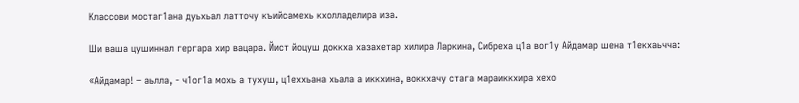Классови мостаг1ана дуьхьал латточу къийсамехь кхолладелира иза.

Ши ваша цушиннал гергара хир вацара. Йист йоцуш доккха хазахетар хилира Ларкина, Сибреха ц1а вог1у Айдамар шена т1екхаьчча:

«Айдамар! – аьлла, - ч1ог1а мохь а тухуш, ц1еххьана хьала а иккхина, воккхачу стага мараиккхира хехо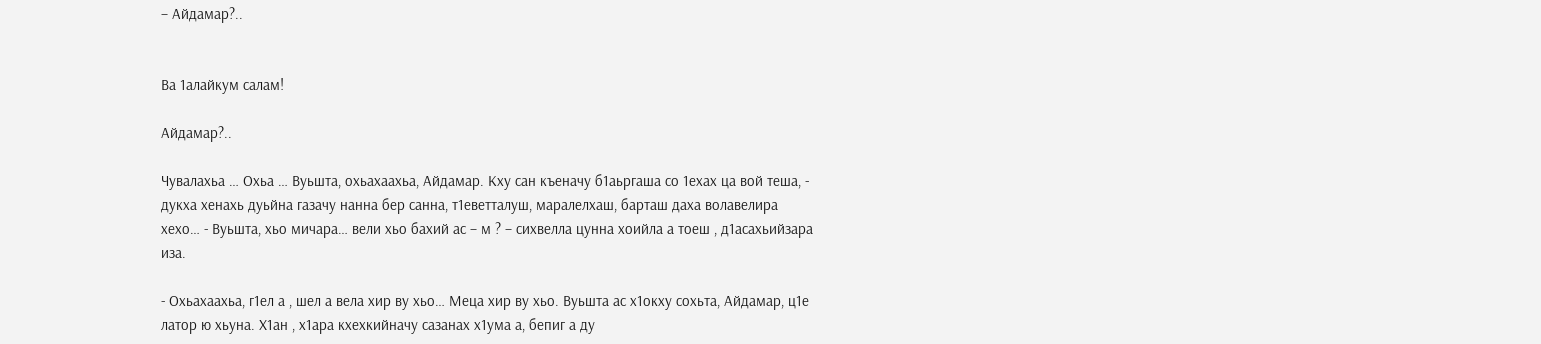– Айдамар?..


Ва 1алайкум салам!

Айдамар?..

Чувалахьа … Охьа … Вуьшта, охьахаахьа, Айдамар. Кху сан къеначу б1аьргаша со 1ехах ца вой теша, - дукха хенахь дуьйна газачу нанна бер санна, т1еветталуш, маралелхаш, барташ даха волавелира хехо… - Вуьшта, хьо мичара… вели хьо бахий ас – м ? – сихвелла цунна хоийла а тоеш , д1асахьийзара иза.

- Охьахаахьа, г1ел а , шел а вела хир ву хьо… Меца хир ву хьо. Вуьшта ас х1окху сохьта, Айдамар, ц1е латор ю хьуна. Х1ан , х1ара кхехкийначу сазанах х1ума а, бепиг а ду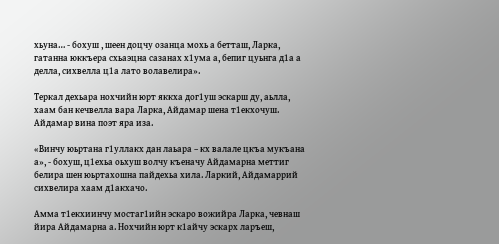хьуна… - бохуш , шеен доцчу озанца мохь а бетташ, Ларка, гатанна юккъера схьаэцна сазанах х1ума а, бепиг цуьнга д1а а делла, сихвелла ц1а лато волавелира».

Теркал дехьара нохчийн юрт яккха дог1уш эскарш ду, аьлла, хаам бан кечвелла вара Ларка, Айдамар шена т1екхочуш. Айдамар вина поэт яра иза.

«Винчу юьртана г1уллакх дан лаьара – кх валале цкъа мукъана а», - бохуш, ц1ехьа оьхуш волчу къеначу Айдамарна меттиг белира шен юьртахошна пайдехьа хила. Ларкий, Айдамаррий сихвелира хаам д1акхачо.

Амма т1екхиинчу мостаг1ийн эскаро вожийра Ларка, чевнаш йира Айдамарна а. Нохчийн юрт к1айчу эскарх ларъеш,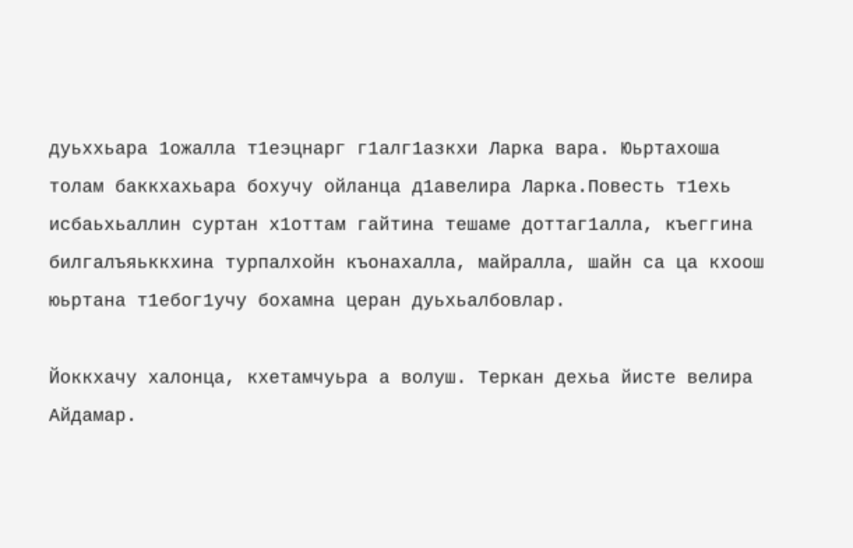дуьххьара 1ожалла т1еэцнарг г1алг1азкхи Ларка вара. Юьртахоша толам баккхахьара бохучу ойланца д1авелира Ларка.Повесть т1ехь исбаьхьаллин суртан х1оттам гайтина тешаме доттаг1алла, къеггина билгалъяьккхина турпалхойн къонахалла, майралла, шайн са ца кхоош юьртана т1ебог1учу бохамна церан дуьхьалбовлар.

Йоккхачу халонца, кхетамчуьра а волуш. Теркан дехьа йисте велира Айдамар.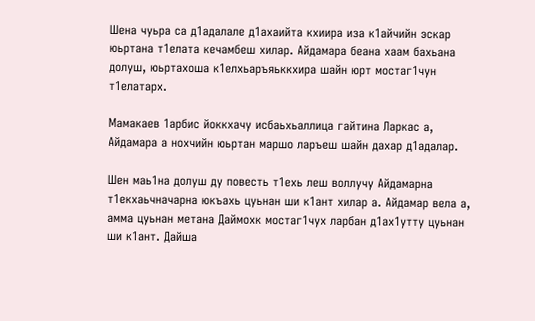Шена чуьра са д1адалале д1ахаийта кхиира иза к1айчийн эскар юьртана т1елата кечамбеш хилар. Айдамара беана хаам бахьана долуш, юьртахоша к1елхьаръяьккхира шайн юрт мостаг1чун т1елатарх.

Мамакаев 1арбис йоккхачу исбаьхьаллица гайтина Ларкас а, Айдамара а нохчийн юьртан маршо ларъеш шайн дахар д1адалар.

Шен маь1на долуш ду повесть т1ехь леш воллучу Айдамарна т1екхаьчначарна юкъахь цуьнан ши к1ант хилар а. Айдамар вела а, амма цуьнан метана Даймохк мостаг1чух ларбан д1ах1утту цуьнан ши к1ант. Дайша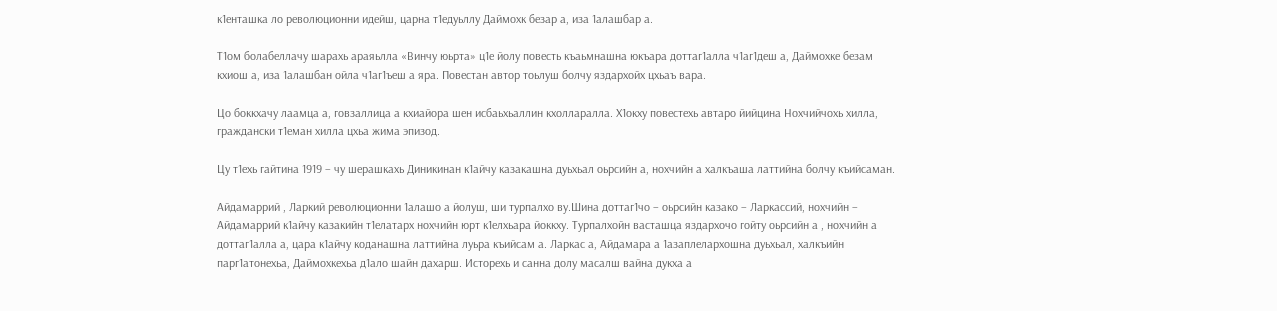к1енташка ло революционни идейш, царна т1едуьллу Даймохк безар а, иза 1алашбар а.

Т1ом болабеллачу шарахь араяьлла «Винчу юьрта» ц1е йолу повесть къаьмнашна юкъара доттаг1алла ч1аг1деш а, Даймохке безам кхиош а, иза 1алашбан ойла ч1аг1ъеш а яра. Повестан автор тоьлуш болчу яздархойх цхьаъ вара.

Цо боккхачу лаамца а, говзаллица а кхиайора шен исбаьхьаллин кхолларалла. Х1окху повестехь автаро йийцина Нохчийчохь хилла, граждански т1еман хилла цхьа жима эпизод.

Цу т1ехь гайтина 1919 – чу шерашкахь Диникинан к1айчу казакашна дуьхьал оьрсийн а, нохчийн а халкъаша латтийна болчу къийсаман.

Айдамаррий , Ларкий революционни 1алашо а йолуш, ши турпалхо ву.Шина доттаг1чо – оьрсийн казако – Ларкассий, нохчийн – Айдамаррий к1айчу казакийн т1елатарх нохчийн юрт к1елхьара йоккху. Турпалхойн васташца яздархочо гойту оьрсийн а , нохчийн а доттаг1алла а, цара к1айчу коданашна латтийна луьра къийсам а. Ларкас а, Айдамара а 1азаплелархошна дуьхьал, халкъийн парг1атонехьа, Даймохкехьа д1ало шайн дахарш. Исторехь и санна долу масалш вайна дукха а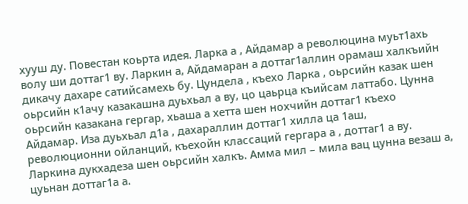хууш ду. Повестан коьрта идея. Ларка а , Айдамар а революцина муьт1ахь волу ши доттаг1 ву. Ларкин а, Айдамаран а доттаг1аллин орамаш халкъийн дикачу дахаре сатийсамехь бу. Цундела , къехо Ларка , оьрсийн казак шен оьрсийн к1ачу казакашна дуьхьал а ву, цо цаьрца къийсам латтабо. Цунна оьрсийн казакана гергар, хьаша а хетта шен нохчийн доттаг1 къехо Айдамар. Иза дуьхьал д1а , дахараллин доттаг1 хилла ца 1аш, революционни ойланций, къехойн классаций гергара а , доттаг1 а ву. Ларкина дукхадеза шен оьрсийн халкъ. Амма мил – мила вац цунна везаш а, цуьнан доттаг1а а.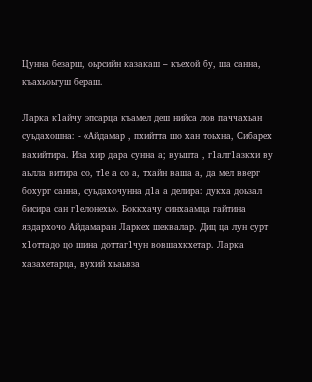Цунна безарш, оьрсийн казакаш – къехой бу, ша санна, къахьоьгуш бераш.

Ларка к1айчу эпсарца къамел деш нийса лов паччахьан суьдахошна: - «Айдамар , пхийтта шо хан тоьхна, Сибарех вахийтира. Иза хир дара сунна а; вуьшта , г1алг1азкхи ву аьлла витира со, т1е а со а, тхайн ваша а, да мел вверг бохург санна, суьдахочунна д1а а делира: дукха доьзал бисира сан г1елонехь». Боккхачу синхаамца гайтина яздархочо Айдамаран Ларкех шеквалар. Диц ца лун сурт х1оттадо цо шина доттаг1чун вовшахкхетар. Ларка хазахетарца, вухий хьаьвза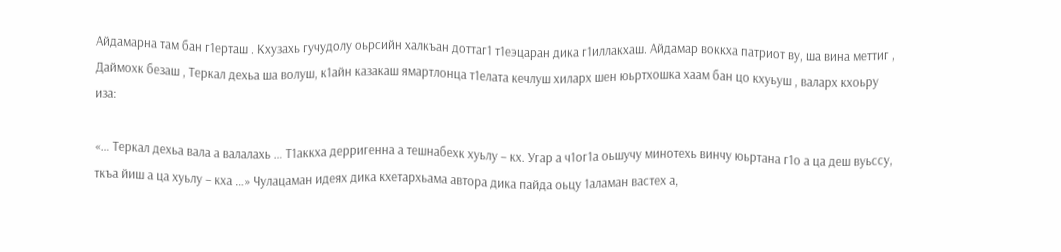Айдамарна там бан г1ерташ . Кхузахь гучудолу оьрсийн халкъан доттаг1 т1еэцаран дика г1иллакхаш. Айдамар воккха патриот ву, ша вина меттиг , Даймохк безаш , Теркал дехьа ша волуш, к1айн казакаш ямартлонца т1елата кечлуш хиларх шен юьртхошка хаам бан цо кхуьуш , валарх кхоьру иза:

«… Теркал дехьа вала а валалахь … Т1аккха дерригенна а тешнабехк хуьлу – кх. Угар а ч1ог1а оьшучу минотехь винчу юьртана г1о а ца деш вуьссу, ткъа йиш а ца хуьлу – кха …» Чулацаман идеях дика кхетархьама автора дика пайда оьцу 1аламан вастех а,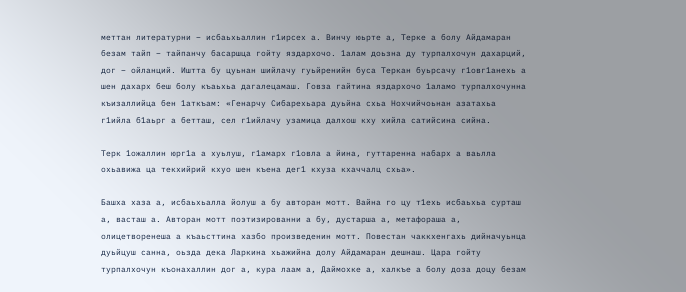меттан литературни – исбаьхьаллин г1ирсех а. Винчу юьрте а, Терке а болу Айдамаран безам тайп – тайпанчу басаршца гойту яздархочо. 1алам доьзна ду турпалхочун дахарций, дог – ойланций. Иштта бу цуьнан шийлачу гуьйренийн буса Теркан буьрсачу г1овг1анехь а шен дахарх беш болу къаьхьа дагалецамаш. Говза гайтина яздархочо 1аламо турпалхочунна къизаллийца бен 1аткъам: «Генарчу Сибарехьара дуьйна схьа Нохчийчоьнан азатахьа г1ийла б1аьрг а бетташ, сел г1ийлачу узамица далхош кху хийла сатийсина сийна.

Терк 1ожаллин юрг1а а хуьлуш, г1амарх г1овла а йина, гуттаренна набарх а ваьлла охьавижа ца текхийрий кхуо шен къена дег1 кхуза кхаччалц схьа».

Башха хаза а, исбаьхьалла йолуш а бу авторан мотт. Вайна го цу т1ехь исбаьхьа сурташ а, васташ а. Авторан мотт поэтизированни а бу, дустарша а, метафораша а, олицетворенеша а къаьсттина хазбо произведенин мотт. Повестан чаккхенгахь дийначуьнца дуьйцуш санна, оьзда дека Ларкина хьажийна долу Айдамаран дешнаш. Цара гойту турпалхочун къонахаллин дог а, кура лаам а, Даймохке а, халкъе а болу доза доцу безам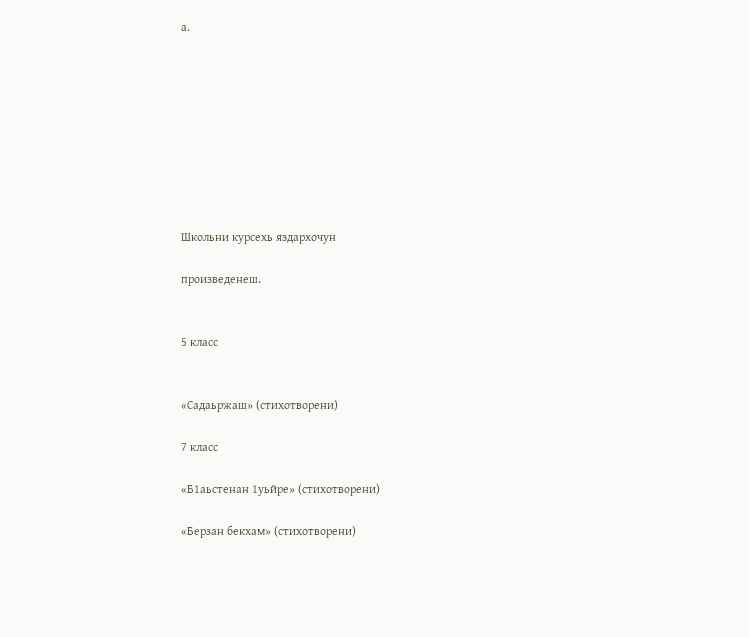а.









Школьни курсехь яздархочун

произведенеш.


5 класс


«Садаьржаш» (стихотворени)

7 класс

«Б1аьстенан 1уьйре» (стихотворени)

«Берзан бекхам» (стихотворени)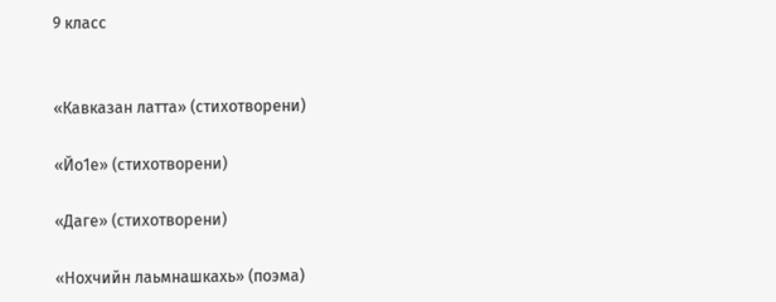9 класс


«Кавказан латта» (стихотворени)

«Йо1е» (стихотворени)

«Даге» (стихотворени)

«Нохчийн лаьмнашкахь» (поэма)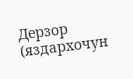Дерзор (яздархочун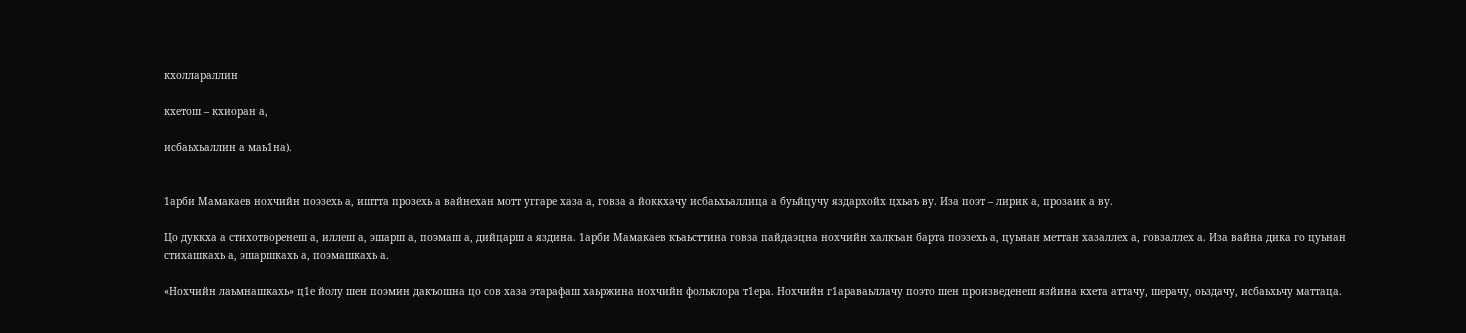кхоллараллин

кхетош – кхиоран а,

исбаьхьаллин а маь1на).


1арби Мамакаев нохчийн поэзехь а, иштта прозехь а вайнехан мотт уггаре хаза а, говза а йоккхачу исбаьхьаллица а буьйцучу яздархойх цхьаъ ву. Иза поэт – лирик а, прозаик а ву.

Цо дуккха а стихотворенеш а, иллеш а, эшарш а, поэмаш а, дийцарш а яздина. 1арби Мамакаев къаьсттина говза пайдаэцна нохчийн халкъан барта поэзехь а, цуьнан меттан хазаллех а, говзаллех а. Иза вайна дика го цуьнан стихашкахь а, эшаршкахь а, поэмашкахь а.

«Нохчийн лаьмнашкахь» ц1е йолу шен поэмин дакъошна цо сов хаза этарафаш хаьржина нохчийн фольклора т1ера. Нохчийн г1араваьллачу поэто шен произведенеш язйина кхета аттачу, шерачу, оьздачу, исбаьхьчу маттаца.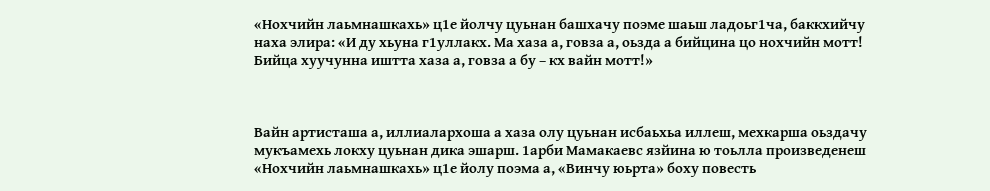«Нохчийн лаьмнашкахь» ц1е йолчу цуьнан башхачу поэме шаьш ладоьг1ча, баккхийчу наха элира: «И ду хьуна г1уллакх. Ма хаза а, говза а, оьзда а бийцина цо нохчийн мотт! Бийца хуучунна иштта хаза а, говза а бу – кх вайн мотт!»



Вайн артисташа а, иллиалархоша а хаза олу цуьнан исбаьхьа иллеш, мехкарша оьздачу мукъамехь локху цуьнан дика эшарш. 1арби Мамакаевс язйина ю тоьлла произведенеш «Нохчийн лаьмнашкахь» ц1е йолу поэма а, «Винчу юьрта» боху повесть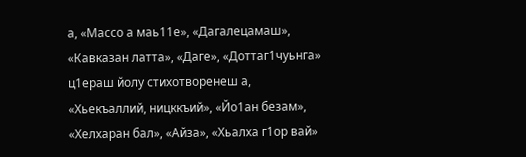а, «Массо а маь11е», «Дагалецамаш», «Кавказан латта», «Даге», «Доттаг1чуьнга» ц1ераш йолу стихотворенеш а, «Хьекъаллий, ницккъий», «Йо1ан безам», «Хелхаран бал», «Айза», «Хьалха г1ор вай»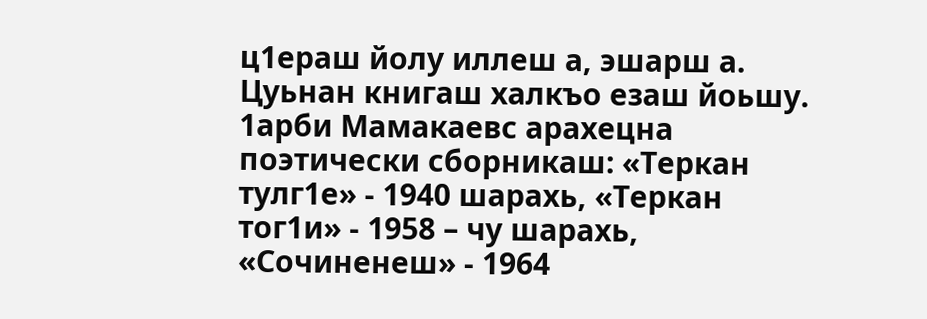ц1ераш йолу иллеш а, эшарш а. Цуьнан книгаш халкъо езаш йоьшу. 1арби Мамакаевс арахецна поэтически сборникаш: «Теркан тулг1е» - 1940 шарахь, «Теркан тог1и» - 1958 – чу шарахь, «Сочиненеш» - 1964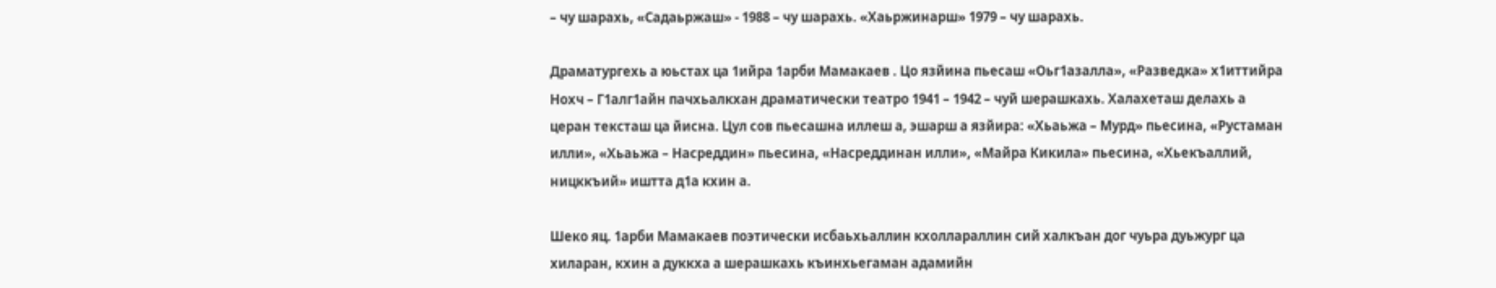– чу шарахь, «Садаьржаш» - 1988 – чу шарахь. «Хаьржинарш» 1979 – чу шарахь.

Драматургехь а юьстах ца 1ийра 1арби Мамакаев . Цо язйина пьесаш «Оьг1азалла», «Разведка» х1иттийра Нохч – Г1алг1айн пачхьалкхан драматически театро 1941 – 1942 – чуй шерашкахь. Халахеташ делахь а церан тексташ ца йисна. Цул сов пьесашна иллеш а, эшарш а язйира: «Хьаьжа – Мурд» пьесина, «Рустаман илли», «Хьаьжа – Насреддин» пьесина, «Насреддинан илли», «Майра Кикила» пьесина, «Хьекъаллий, ницккъий» иштта д1а кхин а.

Шеко яц. 1арби Мамакаев поэтически исбаьхьаллин кхоллараллин сий халкъан дог чуьра дуьжург ца хиларан, кхин а дуккха а шерашкахь къинхьегаман адамийн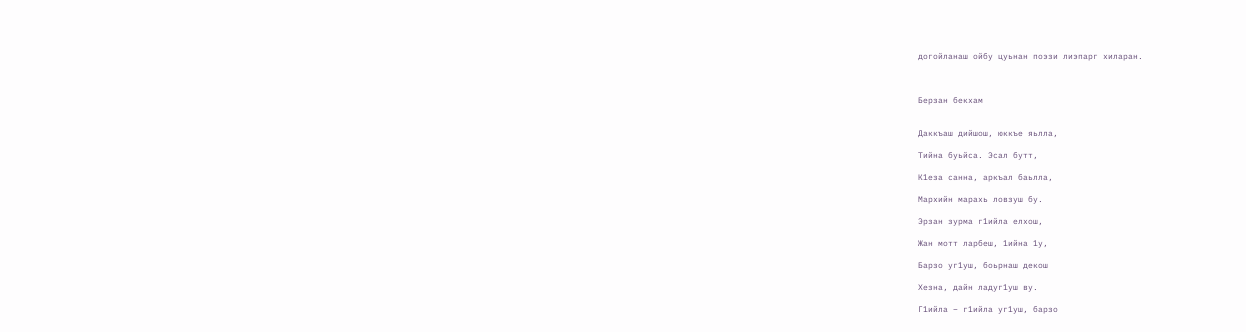догойланаш ойбу цуьнан поэзи лиэпарг хиларан.



Берзан бекхам


Даккъаш дийшош, юккъе яьлла,

Тийна буьйса. Эсал бутт,

К1еза санна, аркъал баьлла,

Мархийн марахь ловзуш бу.

Эрзан зурма г1ийла елхош,

Жан мотт ларбеш, 1ийна 1у,

Барзо уг1уш, боьрнаш декош

Хезна, дайн ладуг1уш ву.

Г1ийла – г1ийла уг1уш, барзо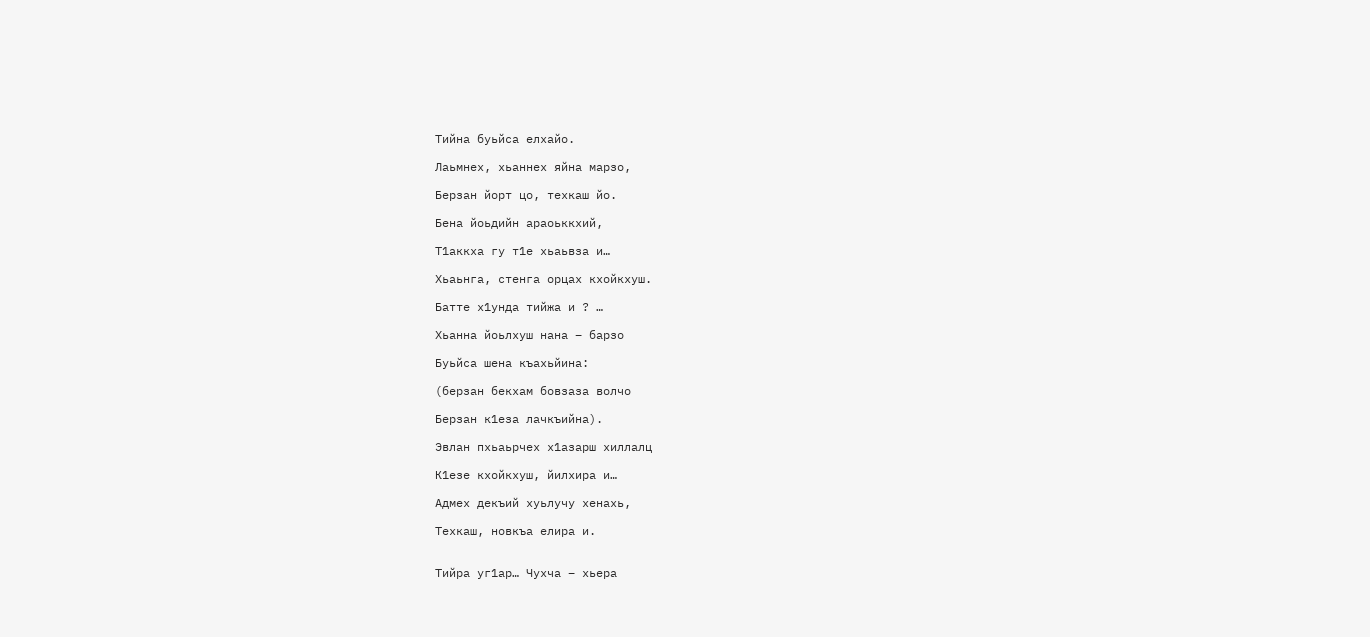Тийна буьйса елхайо.

Лаьмнех, хьаннех яйна марзо,

Берзан йорт цо, техкаш йо.

Бена йоьдийн араоьккхий,

Т1аккха гу т1е хьаьвза и…

Хьаьнга, стенга орцах кхойкхуш.

Батте х1унда тийжа и ? …

Хьанна йоьлхуш нана – барзо

Буьйса шена къахьйина:

(берзан бекхам бовзаза волчо

Берзан к1еза лачкъийна).

Эвлан пхьаьрчех х1азарш хиллалц

К1езе кхойкхуш, йилхира и…

Адмех декъий хуьлучу хенахь,

Техкаш, новкъа елира и.


Тийра уг1ар… Чухча – хьера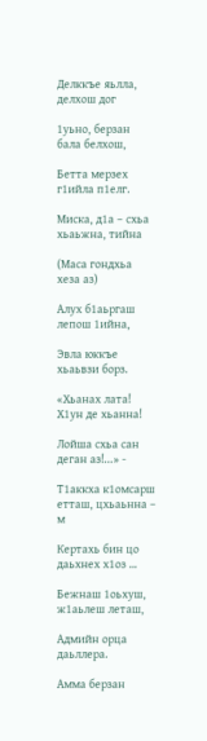Делккъе яьлла, делхош дог

1уьно, берзан бала белхош,

Бетта мерзех г1ийла п1елг.

Миска, д1а – схьа хьаьжна, тийна

(Маса гондхьа хеза аз)

Алух б1аьргаш лепош 1ийна,

Эвла юккъе хьаьвзи борз.

«Хьанах лата! Х1ун де хьанна!

Лойша схьа сан деган аз!...» -

Т1аккха к1омсарш етташ, цхьаьнна – м

Кертахь бин цо даьхнех х1оз …

Бежнаш 1оьхуш, ж1аьлеш леташ,

Адмийн орца даьллера.

Амма берзан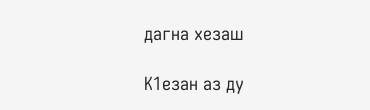дагна хезаш

К1езан аз ду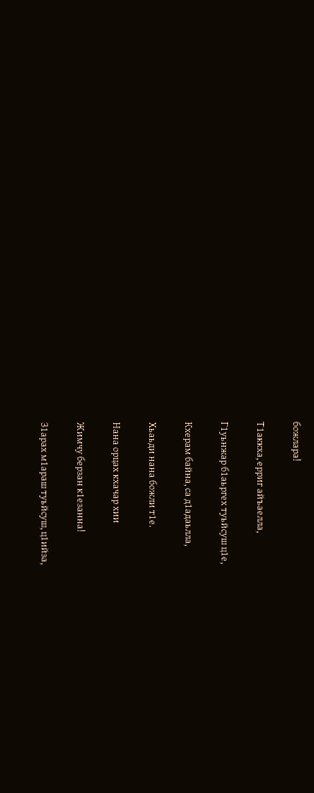божлара!

Т1аккха, ерриг айъаелла,

Г1уьнжар б1аьргех туьйсуш ц1е,

Кхерам байна, са д1адаьлла,

Хьаьди нана божли т1е.

Нана орцах кхачар хии

Жимчу берзан к1езанна!

З1арах м1араш туьйсуш, ц1ийза,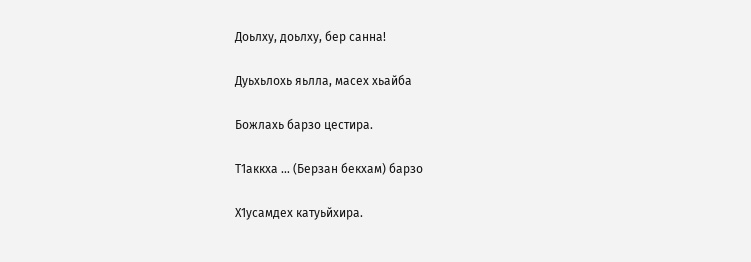Доьлху, доьлху, бер санна!

Дуьхьлохь яьлла, масех хьайба

Божлахь барзо цестира.

Т1аккха … (Берзан бекхам) барзо

Х1усамдех катуьйхира.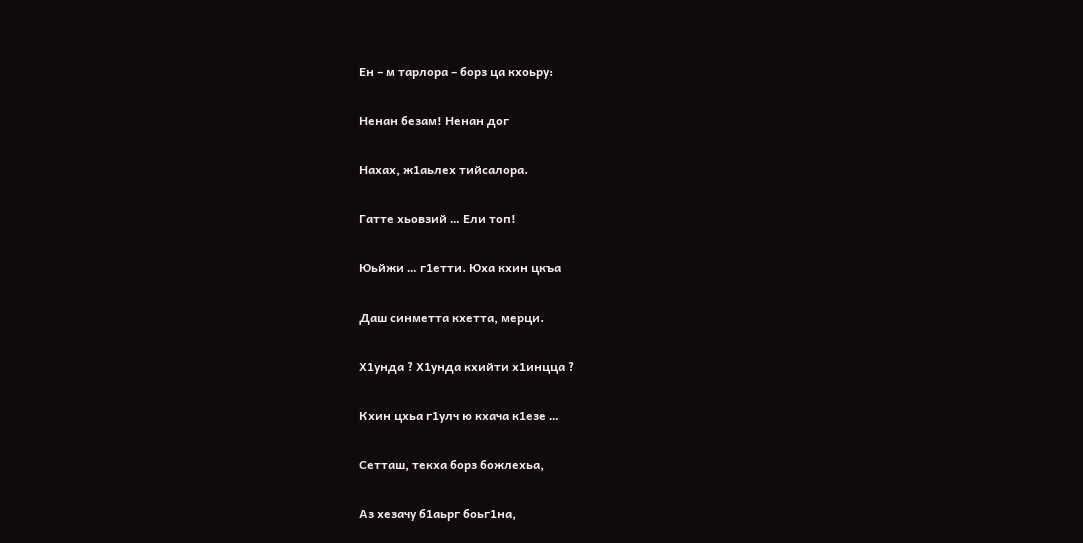Ен – м тарлора – борз ца кхоьру:

Ненан безам! Ненан дог

Нахах, ж1аьлех тийсалора.

Гатте хьовзий … Ели топ!

Юьйжи … г1етти. Юха кхин цкъа

Даш синметта кхетта, мерци.

Х1унда ? Х1унда кхийти х1инцца ?

Кхин цхьа г1улч ю кхача к1езе …

Сетташ, текха борз божлехьа,

Аз хезачу б1аьрг боьг1на,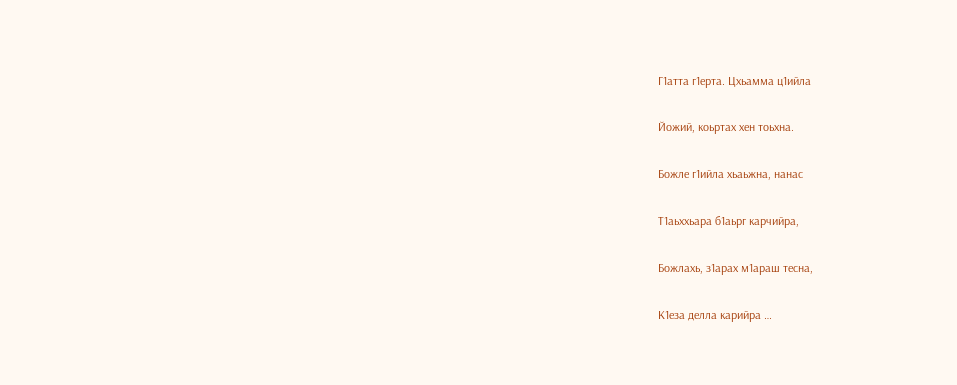Г1атта г1ерта. Цхьамма ц1ийла

Йожий, коьртах хен тоьхна.

Божле г1ийла хьаьжна, нанас

Т1аьххьара б1аьрг карчийра,

Божлахь, з1арах м1араш тесна,

К1еза делла карийра …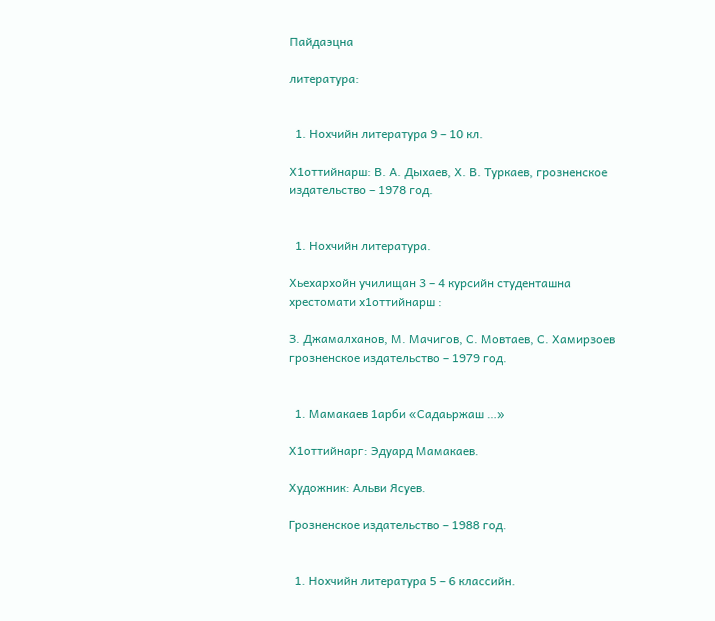Пайдаэцна

литература:


  1. Нохчийн литература 9 – 10 кл.

Х1оттийнарш: В. А. Дыхаев, Х. В. Туркаев, грозненское издательство – 1978 год.


  1. Нохчийн литература.

Хьехархойн училищан 3 – 4 курсийн студенташна хрестомати х1оттийнарш :

З. Джамалханов, М. Мачигов, С. Мовтаев, С. Хамирзоев грозненское издательство – 1979 год.


  1. Мамакаев 1арби «Садаьржаш …»

Х1оттийнарг: Эдуард Мамакаев.

Художник: Альви Ясуев.

Грозненское издательство – 1988 год.


  1. Нохчийн литература 5 – 6 классийн.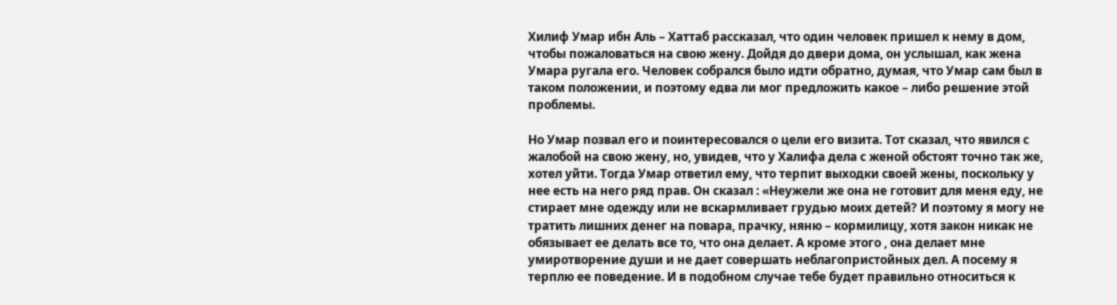Хилиф Умар ибн Аль – Хаттаб рассказал, что один человек пришел к нему в дом, чтобы пожаловаться на свою жену. Дойдя до двери дома, он услышал, как жена Умара ругала его. Человек собрался было идти обратно, думая, что Умар сам был в таком положении, и поэтому едва ли мог предложить какое – либо решение этой проблемы.

Но Умар позвал его и поинтересовался о цели его визита. Тот сказал, что явился с жалобой на свою жену, но, увидев, что у Халифа дела с женой обстоят точно так же, хотел уйти. Тогда Умар ответил ему, что терпит выходки своей жены, поскольку у нее есть на него ряд прав. Он сказал : «Неужели же она не готовит для меня еду, не стирает мне одежду или не вскармливает грудью моих детей? И поэтому я могу не тратить лишних денег на повара, прачку, няню – кормилицу, хотя закон никак не обязывает ее делать все то, что она делает. А кроме этого , она делает мне умиротворение души и не дает совершать неблагопристойных дел. А посему я терплю ее поведение. И в подобном случае тебе будет правильно относиться к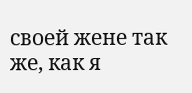своей жене так же, как я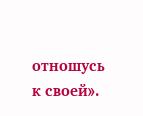отношусь к своей».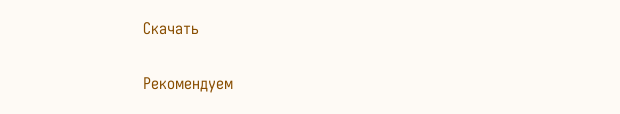Скачать

Рекомендуем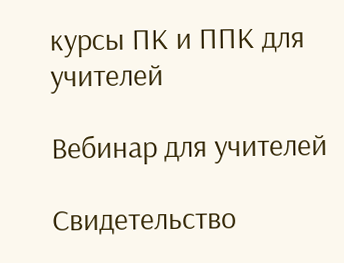курсы ПК и ППК для учителей

Вебинар для учителей

Свидетельство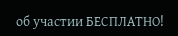об участии БЕСПЛАТНО!